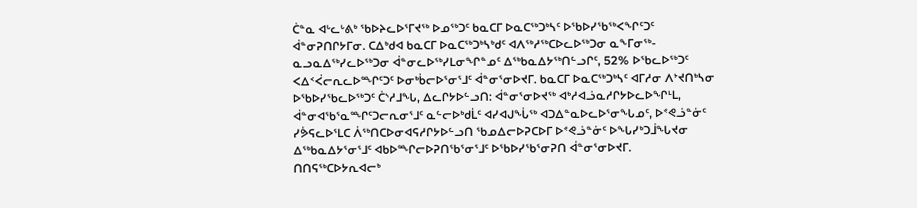ᑖᓐᓇ ᐊᒡᓚᒡᕕᒃ ᖃᐅᔨᓚᐅᕐᒥᔪᖅ ᐅᓄᖅᑐᑦ ᑲᓇᑕᒥ ᐅᓇᑕᖅᑐᒃᓴᑦ ᐅᖃᐅᓯᖃᖅᐸᖏᑦᑐᑦ ᐋᓐᓂᕈᑎᒋᔭᒥᓂ. ᑕᐃᒃᑯᐊ ᑲᓇᑕᒥ ᐅᓇᑕᖅᑐᒃᓴᒃᑯᑦ ᐊᐱᖅᓱᖅᑕᐅᓚᐅᖅᑐᓂ ᓇᖕᒥᓂᖅ-ᓇᓗᓇᐃᖅᓯᓚᐅᖅᑐᓂ ᐋᓐᓂᓚᐅᖅᓯᒪᓂᖏᓐᓄᑦ ᐃᖅᑲᓇᐃᔭᖅᑎᓪᓗᒋᑦ, 52% ᐅᖃᓚᐅᖅᑐᑦ ᐸᐃᑉᐹᓕᕆᓚᐅᙱᑦᑐᑦ ᐅᓂᒃᑳᓕᐅᕐᓂᕐᒧᑦ ᐋᓐᓂᕐᓂᐅᔪᒥ. ᑲᓇᑕᒥ ᐅᓇᑕᖅᑐᒃᓴᑦ ᐊᒥᓱᓂ ᐱᔾᔪᑎᒃᓴᓂ ᐅᖃᐅᓯᖃᓚᐅᖅᑐᑦ ᑖᔅᓱᒧᖓ, ᐃᓚᒋᔭᐅᓪᓗᑎ: ᐋᓐᓂᕐᓂᐅᔪᖅ ᐊᒃᓱᐊᓘᓇᓱᒋᔭᐅᓚᐅᖏᒻᒪ, ᐋᓐᓂᐊᖃᕐᓇᙱᑦᑐᓕᕆᓂᕐᒧᑦ ᓇᓪᓕᐅᒃᑯᒫᑦ ᐊᓯᐊᒍᖔᖅ ᐊᑐᐃᓐᓇᐅᓚᐅᕐᓂᖓᓄᑦ, ᐅᕝᕙᓘᓐᓃᑦ ᓯᕘᕋᓚᐅᕐᒪᑕ ᐲᖅᑎᑕᐅᓂᐊᕋᓱᒋᔭᐅᓪᓗᑎ ᖃᓄᐃᓕᐅᕈᑕᐅᒥ ᐅᕝᕙᓘᓐᓃᑦ ᐅᖓᓯᒃᑐᒨᖓᔪᓂ ᐃᖅᑲᓇᐃᔭᕐᓂᕐᒧᑦ ᐊᑲᐅᙱᓕᐅᕈᑎᖃᕐᓂᕐᒧᑦ ᐅᖃᐅᓯᖃᕐᓂᕈᑎ ᐋᓐᓂᕐᓂᐅᔪᒥ.
ᑎᑎᕋᖅᑕᐅᔭᕆᐊᓕᒃ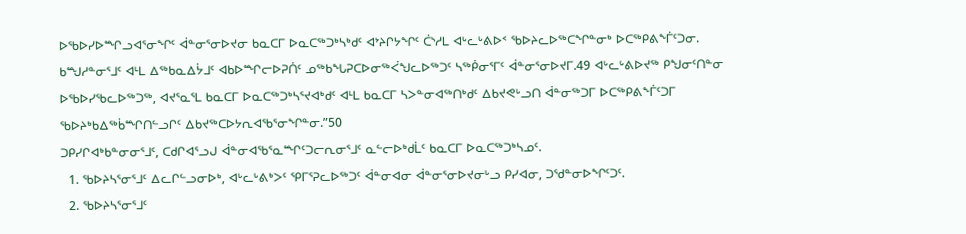ᐅᖃᐅᓯᐅᙱᓗᐊᕐᓂᖏᑦ ᐋᓐᓂᕐᓂᐅᔪᓂ ᑲᓇᑕᒥ ᐅᓇᑕᖅᑐᒃᓴᒃᑯᑦ ᐊᔾᔨᒋᔭᖏᑦ ᑖᔅᓱᒪ ᐊᒡᓚᒡᕕᐅᑉ ᖃᐅᔨᓚᐅᖅᑕᖏᓐᓂᒃ ᐅᑕᖅᑭᕕᖕᒦᑦᑐᓂ. ᑲᙳᓱᓐᓂᕐᒧᑦ ᐊᒻᒪ ᐃᖅᑲᓇᐃᔮᒧᑦ ᐊᑲᐅᙱᓕᐅᕈᑏᑦ ᓄᖅᑲᖓᕈᑕᐅᓂᖅᐹᖑᓚᐅᖅᑐᑦ ᓴᖅᑮᓂᕐᒥᑦ ᐋᓐᓂᕐᓂᐅᔪᒥ.49 ᐊᒡᓚᒡᕕᐅᔪᖅ ᑭᖑᓂᑦᑎᓐᓂ ᐅᖃᐅᓯᖃᓚᐅᖅᑐᖅ, ᐊᔪᕐᓇᕐᒪ ᑲᓇᑕᒥ ᐅᓇᑕᖅᑐᒃᓴᕐᔪᐊᒃᑯᑦ ᐊᒻᒪ ᑲᓇᑕᒥ ᓴᐳᓐᓂᐊᖅᑎᒃᑯᑦ ᐃᑲᔪᕙᒡᓗᑎ ᐋᓐᓂᖅᑐᒥ ᐅᑕᖅᑭᕕᖕᒦᑦᑐᒥ ᖃᐅᔨᒃᑲᐃᖅᑳᙱᑎᓪᓗᒋᑦ ᐃᑲᔪᖅᑕᐅᔭᕆᐊᖃᕐᓂᖏᓐᓂ.”50
ᑐᑭᓯᒋᐊᒃᑲᓐᓂᓂᕐᒧᑦ, ᑕᑯᒋᐊᕐᓗᒍ ᐋᓐᓂᐊᖃᕐᓇᙱᑦᑐᓕᕆᓂᕐᒧᑦ ᓇᓪᓕᐅᒃᑯᒫᑦ ᑲᓇᑕᒥ ᐅᓇᑕᖅᑐᒃᓴᓄᑦ.
  1. ᖃᐅᔨᓴᕐᓂᕐᒧᑦ ᐃᓚᒋᓪᓗᓂᐅᒃ, ᐊᒡᓚᒡᕕᒃᐳᑦ ᕿᒥᕐᕈᓚᐅᖅᑐᑦ ᐋᓐᓂᐊᓂ ᐋᓐᓂᕐᓂᐅᔪᓂᒡᓗ ᑭᓯᐊᓂ, ᑐᖁᓐᓂᐅᖏᑦᑐᑦ.
  2. ᖃᐅᔨᓴᕐᓂᕐᒧᑦ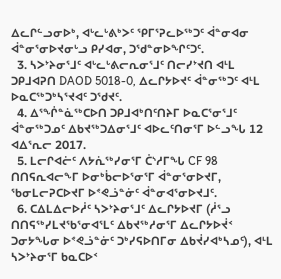ᐃᓚᒋᓪᓗᓂᐅᒃ, ᐊᒡᓚᒡᕕᒃᐳᑦ ᕿᒥᕐᕈᓚᐅᖅᑐᑦ ᐋᓐᓂᐊᓂ ᐋᓐᓂᕐᓂᐅᔪᓂᒡᓗ ᑭᓯᐊᓂ, ᑐᖁᓐᓂᐅᖏᑦᑐᑦ.
  3. ᓴᐳᔾᔨᓂᕐᒧᑦ ᐊᒡᓚᒡᕕᓕᕆᓂᕐᒧᑦ ᑎᓕᓯᔾᔪᑎ ᐊᒻᒪ ᑐᑭᒧᐊᕈᑎ DAOD 5018-0, ᐃᓚᒋᔭᐅᔪᑦ ᐋᓐᓂᖅᑐᑦ ᐊᒻᒪ ᐅᓇᑕᖅᑐᒃᓴᕐᔪᐊᑦ ᑐᖁᔪᑦ.
  4. ᐃᕐᖐᓐᓈᖅᑕᐅᑎ ᑐᑭᒧᐊᒃᑎᑦᑎᔨᒥ ᐅᓇᑕᕐᓂᕐᒧᑦ ᐋᓐᓂᖅᑐᓄᑦ ᐃᑲᔪᖅᑐᐃᓂᕐᒧᑦ ᐊᐅᓚᑦᑎᓂᕐᒥ ᐅᓪᓗᖓ 12 ᐊᐃᕐᕆᓕ 2017.
  5. ᒪᓕᒋᐊᓖᑦ ᐱᔭᕇᖅᓯᓂᕐᒥ ᑖᔅᓱᒥᖓ CF 98 ᑎᑎᕋᕆᐊᓕᖕᒥ ᐅᓂᒃᑳᓕᐅᕐᓂᕐᒥ ᐋᓐᓂᕐᓂᐅᔪᒥ, ᖃᓂᒪᓕᕈᑕᐅᔪᒥ ᐅᕝᕙᓘᓐᓃᑦ ᐋᓐᓂᐊᕐᓂᐅᔪᒧᑦ.
  6. ᑕᐃᒪᐃᓕᐅᓲᑦ ᓴᐳᔾᔨᓂᕐᒧᑦ ᐃᓚᒋᔭᐅᔪᒥ (ᓲᕐᓗ ᑎᑎᕋᖅᓯᒪᔪᖃᕐᓂᐊᕐᒪᑦ ᐃᑲᔪᖅᓱᓂᕐᒥ ᐃᓚᒋᔭᐅᔫᑉ ᑐᓂᔭᖓᓂ ᐅᕝᕙᓘᓐᓃᑦ ᑐᒃᓯᕋᐅᑎᒥᓂ ᐃᑲᔫᓯᐊᒃᓴᓄᑦ), ᐊᒻᒪ ᓴᐳᔾᔨᓂᕐᒥ ᑲᓇᑕᐅᑉ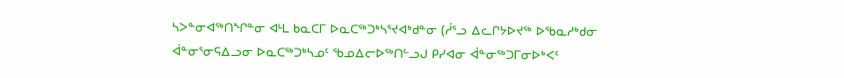ᓴᐳᓐᓂᐊᖅᑎᖏᓐᓂ ᐊᒻᒪ ᑲᓇᑕᒥ ᐅᓇᑕᖅᑐᒃᓴᕐᔪᐊᒃᑯᓐᓂ (ᓲᕐᓗ ᐃᓚᒋᔭᐅᔪᖅ ᐅᖃᓇᓱᒃᑯᓂ ᐋᓐᓂᕐᓂᕋᐃᓗᓂ ᐅᓇᑕᖅᑐᒃᓴᓄᑦ ᖃᓄᐃᓕᐅᖅᑎᓪᓗᒍ ᑭᓯᐊᓂ ᐋᓐᓂᖅᑐᒥᓂᐅᒃᐸᑦ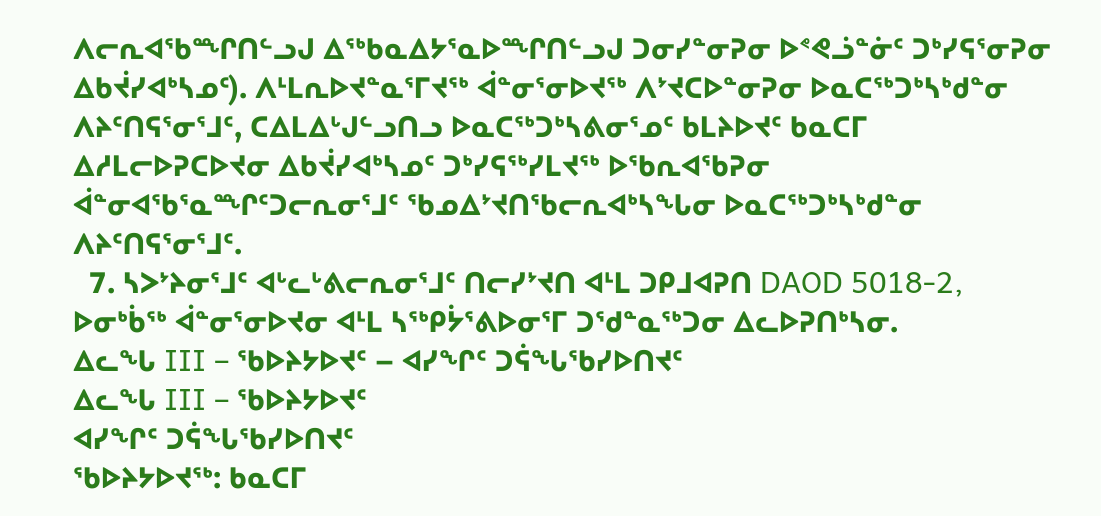ᐱᓕᕆᐊᖃᙱᑎᓪᓗᒍ ᐃᖅᑲᓇᐃᔭᕐᓇᐅᙱᑎᓪᓗᒍ ᑐᓂᓯᓐᓂᕈᓂ ᐅᕝᕙᓘᓐᓃᑦ ᑐᒃᓯᕋᕐᓂᕈᓂ ᐃᑲᔫᓯᐊᒃᓴᓄᑦ). ᐱᒻᒪᕆᐅᔪᓐᓇᕐᒥᔪᖅ ᐋᓐᓂᕐᓂᐅᔪᖅ ᐱᔾᔪᑕᐅᓐᓂᕈᓂ ᐅᓇᑕᖅᑐᒃᓴᒃᑯᓐᓂ ᐱᔨᑦᑎᕋᕐᓂᕐᒧᑦ, ᑕᐃᒪᐃᒡᒍᓪᓗᑎᓗ ᐅᓇᑕᖅᑐᒃᓴᕕᓂᕐᓄᑦ ᑲᒪᔨᐅᔪᑦ ᑲᓇᑕᒥ ᐃᓱᒪᓕᐅᕈᑕᐅᔪᓂ ᐃᑲᔫᓯᐊᒃᓴᓄᑦ ᑐᒃᓯᕋᖅᓯᒪᔪᖅ ᐅᖃᕆᐊᖃᕈᓂ ᐋᓐᓂᐊᖃᕐᓇᙱᑦᑐᓕᕆᓂᕐᒧᑦ ᖃᓄᐃᔾᔪᑎᖃᓕᕆᐊᒃᓴᖓᓂ ᐅᓇᑕᖅᑐᒃᓴᒃᑯᓐᓂ ᐱᔨᑦᑎᕋᕐᓂᕐᒧᑦ.
  7. ᓴᐳᔾᔨᓂᕐᒧᑦ ᐊᒡᓚᒡᕕᓕᕆᓂᕐᒧᑦ ᑎᓕᓯᔾᔪᑎ ᐊᒻᒪ ᑐᑭᒧᐊᕈᑎ DAOD 5018-2, ᐅᓂᒃᑳᖅ ᐋᓐᓂᕐᓂᐅᔪᓂ ᐊᒻᒪ ᓴᖅᑭᔮᕐᕕᐅᓂᕐᒥ ᑐᖁᓐᓇᖅᑐᓂ ᐃᓚᐅᕈᑎᒃᓴᓂ.
ᐃᓚᖓ III – ᖃᐅᔨᔭᐅᔪᑦ – ᐊᓯᖏᑦ ᑐᕌᖓᖃᓯᐅᑎᔪᑦ
ᐃᓚᖓ III – ᖃᐅᔨᔭᐅᔪᑦ
ᐊᓯᖏᑦ ᑐᕌᖓᖃᓯᐅᑎᔪᑦ
ᖃᐅᔨᔭᐅᔪᖅ: ᑲᓇᑕᒥ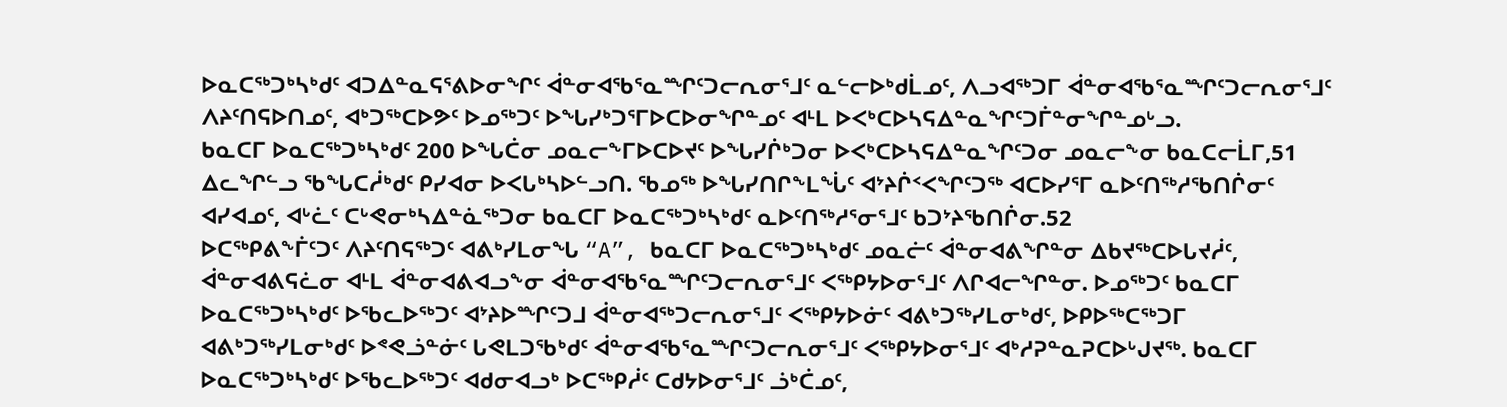ᐅᓇᑕᖅᑐᒃᓴᒃᑯᑦ ᐊᑐᐃᓐᓇᕋᕐᕕᐅᓂᖏᑦ ᐋᓐᓂᐊᖃᕐᓇᙱᑦᑐᓕᕆᓂᕐᒧᑦ ᓇᓪᓕᐅᒃᑯᒫᓄᑦ, ᐱᓗᐊᖅᑐᒥ ᐋᓐᓂᐊᖃᕐᓇᙱᑦᑐᓕᕆᓂᕐᒧᑦ ᐱᔨᑦᑎᕋᐅᑎᓄᑦ, ᐊᒃᑐᖅᑕᐅᕗᑦ ᐅᓄᖅᑐᑦ ᐅᖓᓯᒃᑐᕐᒥᐅᑕᐅᓂᖏᓐᓄᑦ ᐊᒻᒪ ᐅᐸᒃᑕᐅᓴᕋᐃᓐᓇᖏᑦᑐᒦᓐᓂᖏᓐᓄᒡᓗ.
ᑲᓇᑕᒥ ᐅᓇᑕᖅᑐᒃᓴᒃᑯᑦ 200 ᐅᖓᑖᓂ ᓄᓇᓕᖕᒥᐅᑕᐅᔪᑦ ᐅᖓᓯᒌᒃᑐᓂ ᐅᐸᒃᑕᐅᓴᕋᐃᓐᓇᖏᑦᑐᓂ ᓄᓇᓕᖕᓂ ᑲᓇᑕᓕᒫᒥ,51 ᐃᓚᖏᓪᓗ ᖃᖓᑕᓲᒃᑯᑦ ᑭᓯᐊᓂ ᐅᐸᒐᒃᓴᐅᓪᓗᑎ. ᖃᓄᖅ ᐅᖓᓯᑎᒋᖕᒪᖔᑦ ᐊᔾᔨᒌᑉᐸᖏᑦᑐᖅ ᐊᑕᐅᓯᕐᒥ ᓇᐅᑦᑎᖅᓱᖃᑎᒌᓂᑦ ᐊᓯᐊᓄᑦ, ᐊᒡᓛᑦ ᑕᒡᕙᓂᒃᓴᐃᓐᓈᖅᑐᓂ ᑲᓇᑕᒥ ᐅᓇᑕᖅᑐᒃᓴᒃᑯᑦ ᓇᐅᑦᑎᖅᓱᕐᓂᕐᒧᑦ ᑲᑐᔾᔨᖃᑎᒌᓂ.52
ᐅᑕᖅᑭᕕᖕᒦᑦᑐᑦ ᐱᔨᑦᑎᕋᖅᑐᑦ ᐊᕕᒃᓯᒪᓂᖓ “A”, ᑲᓇᑕᒥ ᐅᓇᑕᖅᑐᒃᓴᒃᑯᑦ ᓄᓇᓖᑦ ᐋᓐᓂᐊᕕᖏᓐᓂ ᐃᑲᔪᖅᑕᐅᒐᔪᓲᑦ, ᐋᓐᓂᐊᕕᕋᓛᓂ ᐊᒻᒪ ᐋᓐᓂᐊᕕᐊᓗᖕᓂ ᐋᓐᓂᐊᖃᕐᓇᙱᑦᑐᓕᕆᓂᕐᒧᑦ ᐸᖅᑭᔭᐅᓂᕐᒧᑦ ᐱᒋᐊᓕᖏᓐᓂ. ᐅᓄᖅᑐᑦ ᑲᓇᑕᒥ ᐅᓇᑕᖅᑐᒃᓴᒃᑯᑦ ᐅᖃᓚᐅᖅᑐᑦ ᐊᔾᔨᐅᙱᑦᑐᒧ ᐋᓐᓂᐊᖅᑐᓕᕆᓂᕐᒧᑦ ᐸᖅᑭᔭᐅᓃᑦ ᐊᕕᒃᑐᖅᓯᒪᓂᒃᑯᑦ, ᐅᑭᐅᖅᑕᖅᑐᒥ ᐊᕕᒃᑐᖅᓯᒪᓂᒃᑯᑦ ᐅᕝᕙᓘᓐᓃᑦ ᒐᕙᒪᑐᖃᒃᑯᑦ ᐋᓐᓂᐊᖃᕐᓇᙱᑦᑐᓕᕆᓂᕐᒧᑦ ᐸᖅᑭᔭᐅᓂᕐᒧᑦ ᐊᒃᓱᕈᓐᓇᕈᑕᐅᒡᒍᔪᖅ. ᑲᓇᑕᒥ ᐅᓇᑕᖅᑐᒃᓴᒃᑯᑦ ᐅᖃᓚᐅᖅᑐᑦ ᐊᑯᓂᐊᓗᒃ ᐅᑕᖅᑭᓲᑦ ᑕᑯᔭᐅᓂᕐᒧᑦ ᓘᒃᑖᓄᑦ,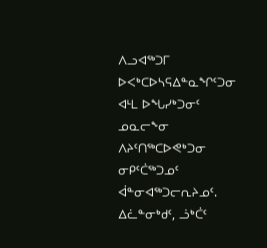ᐱᓗᐊᖅᑐᒥ ᐅᐸᒃᑕᐅᓴᕋᐃᓐᓇᖏᑦᑐᓂ ᐊᒻᒪ ᐅᖓᓯᒃᑐᓂᑦ ᓄᓇᓕᖕᓂ ᐱᔨᑦᑎᖅᑕᐅᕙᒃᑐᓂ ᓂᑭᑦᑖᖅᑐᓄᑦ ᐋᓐᓂᐊᖅᑐᓕᕆᔨᓄᑦ. ᐃᓛᓐᓂᒃᑯᑦ, ᓘᒃᑖᑦ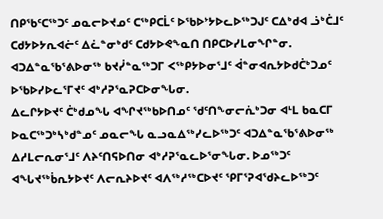ᑎᑭᖃᑦᑕᖅᑐᑦ ᓄᓇᓕᐅᔪᓄᑦ ᑕᖅᑭᑕᒫᑦ ᐅᖃᐅᔾᔭᐅᓚᐅᖅᑐᒍᑦ ᑕᐃᒃᑯᐊ ᓘᒃᑖᒧᑦ ᑕᑯᔭᐅᔭᕆᐊᓖᑦ ᐃᓛᓐᓂᒃᑯᑦ ᑕᑯᔭᐅᕙᖕᓇᑎ ᑎᑭᑕᐅᓯᒪᓂᖏᓐᓂ. ᐊᑐᐃᓐᓇᖃᕐᕕᐅᓂᖅ ᑲᔪᓰᓐᓇᖅᑐᒥ ᐸᖅᑭᔭᐅᓂᕐᒧᑦ ᐋᓐᓂᐊᕆᔭᐅᑯᑖᒃᑐᓄᑦ ᐅᖃᐅᓯᐅᓚᕐᒥᔪᑦ ᐊᒃᓱᕈᕐᓇᕈᑕᐅᓂᖓᓂ.
ᐃᓚᒋᔭᐅᔪᑦ ᑖᒃᑯᓄᖓ ᐊᖏᔪᖅᑲᐅᑎᓄᑦ ᖁᑦᑎᖕᓂᓕᕇᒃᑐᓂ ᐊᒻᒪ ᑲᓇᑕᒥ ᐅᓇᑕᖅᑐᒃᓴᒃᑯᓐᓄᑦ ᓄᓇᓕᖓ ᓇᓗᓇᐃᖅᓯᓚᐅᖅᑐᑦ ᐊᑐᐃᓐᓇᖃᕐᕕᐅᓂᖅ ᐃᓱᒪᓕᕆᓂᕐᒧᑦ ᐱᔨᑦᑎᕋᐅᑎᓂ ᐊᒃᓱᕈᕐᓇᓚᐅᕐᓂᖓᓂ. ᐅᓄᖅᑐᑦ ᐊᖓᔪᖅᑳᕆᔭᐅᔪᑦ ᐱᓕᕆᔨᐅᔪᑦ ᐊᐱᖅᓱᖅᑕᐅᔪᑦ ᕿᒥᕐᕈᐊᖁᔨᓚᐅᖅᑐᑦ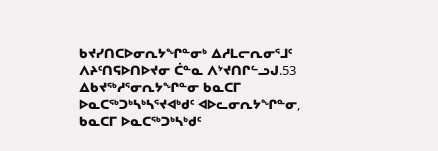ᑲᔪᓯᑎᑕᐅᓂᕆᔭᖏᓐᓂᒃ ᐃᓱᒪᓕᕆᓂᕐᒧᑦ ᐱᔨᑦᑎᕋᐅᑎᐅᔪᓂ ᑖᓐᓇ ᐱᔾᔪᑎᒋᓪᓗᒍ.53 ᐃᑲᔪᖅᓱᕐᓂᕆᔭᖏᓐᓂ ᑲᓇᑕᒥ ᐅᓇᑕᖅᑐᒃᓴᒃᓴᕐᔪᐊᒃᑯᑦ ᐊᐅᓚᓂᕆᔭᖏᓐᓂ, ᑲᓇᑕᒥ ᐅᓇᑕᖅᑐᒃᓴᒃᑯᑦ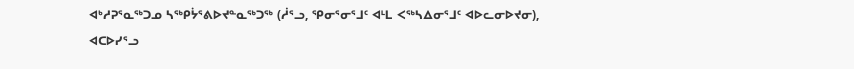ᐊᒃᓱᕈᕐᓇᖅᑐᓄ ᓴᖅᑭᔮᕐᕕᐅᔪᓐᓇᖅᑐᖅ (ᓲᕐᓗ, ᕿᓂᕐᓂᕐᒧᑦ ᐊᒻᒪ ᐸᖅᓴᐃᓂᕐᒧᑦ ᐊᐅᓚᓂᐅᔪᓂ), ᐊᑕᐅᓯᕐᓗ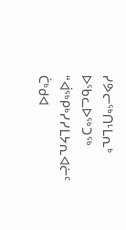ᓯᕗᓕᖅᑎᒻᒪᕆᒃ ᐅᖃᓚᐅᖅᑐᖅ “ᐋᖅᑭᒃᓯᓯᒪᔭᕆᐊᓖᑦ ᑖᒃᑯᐊ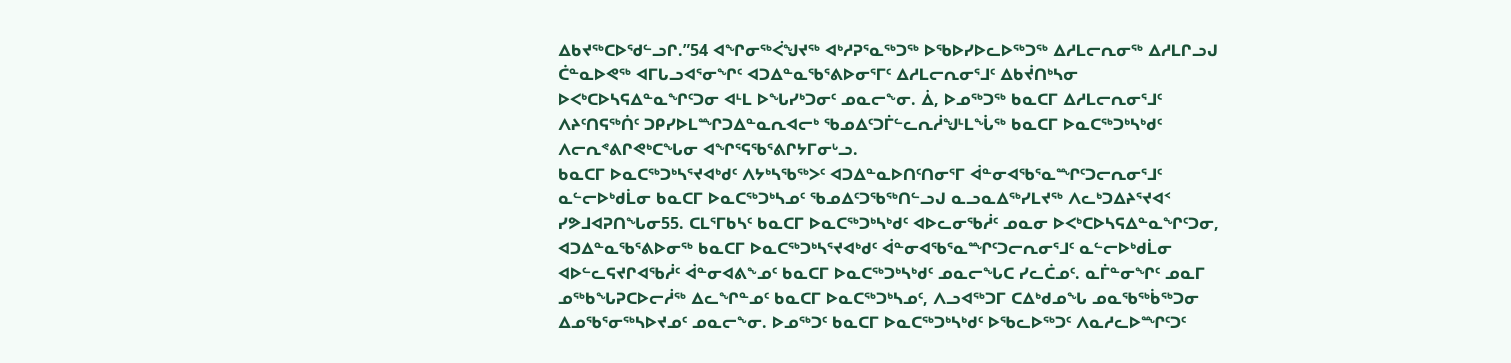ᐃᑲᔪᖅᑕᐅᖁᓪᓗᒋ.”54 ᐊᖏᓂᖅᐹᖑᔪᖅ ᐊᒃᓱᕈᕐᓇᖅᑐᖅ ᐅᖃᐅᓯᐅᓚᐅᖅᑐᖅ ᐃᓱᒪᓕᕆᓂᖅ ᐃᓱᒪᒋᓗᒍ ᑖᓐᓇᐅᕙᖅ ᐊᒥᒐᓗᐊᕐᓂᖏᑦ ᐊᑐᐃᓐᓇᖃᕐᕕᐅᓂᕐᒥᑦ ᐃᓱᒪᓕᕆᓂᕐᒧᑦ ᐃᑲᔫᑎᒃᓴᓂ ᐅᐸᒃᑕᐅᓴᕋᐃᓐᓇᖏᑦᑐᓂ ᐊᒻᒪ ᐅᖓᓯᒃᑐᓂᑦ ᓄᓇᓕᖕᓂ. ᐄ, ᐅᓄᖅᑐᖅ ᑲᓇᑕᒥ ᐃᓱᒪᓕᕆᓂᕐᒧᑦ ᐱᔨᑦᑎᕋᖅᑏᑦ ᑐᑭᓯᐅᒪᙱᑐᐃᓐᓇᕆᐊᓕᒃ ᖃᓄᐃᑦᑐᒦᓪᓚᕆᓲᖑᒻᒪᖔᖅ ᑲᓇᑕᒥ ᐅᓇᑕᖅᑐᒃᓴᒃᑯᑦ ᐱᓕᕆᕝᕕᒋᕙᒃᑕᖓᓂ ᐊᖏᕐᕋᖃᕐᕕᒋᔭᒥᓂᒡᓗ.
ᑲᓇᑕᒥ ᐅᓇᑕᖅᑐᒃᓴᕐᔪᐊᒃᑯᑦ ᐱᔭᒃᓴᖃᖅᐳᑦ ᐊᑐᐃᓐᓇᐅᑎᑦᑎᓂᕐᒥ ᐋᓐᓂᐊᖃᕐᓇᙱᑦᑐᓕᕆᓂᕐᒧᑦ ᓇᓪᓕᐅᒃᑯᒫᓂ ᑲᓇᑕᒥ ᐅᓇᑕᖅᑐᒃᓴᓄᑦ ᖃᓄᐃᑦᑐᖃᖅᑎᓪᓗᒍ ᓇᓗᓇᐃᖅᓯᒪᔪᖅ ᐱᓚᒃᑐᐃᔨᕐᔪᐊᑉ ᓯᕗᒧᐊᕈᑎᖓᓂ55. ᑕᒪᕐᒥᑲᓴᑦ ᑲᓇᑕᒥ ᐅᓇᑕᖅᑐᒃᓴᒃᑯᑦ ᐊᐅᓚᓂᖃᓲᑦ ᓄᓇᓂ ᐅᐸᒃᑕᐅᓴᕋᐃᓐᓇᖏᑦᑐᓂ, ᐊᑐᐃᓐᓇᖃᕐᕕᐅᓂᖅ ᑲᓇᑕᒥ ᐅᓇᑕᖅᑐᒃᓴᕐᔪᐊᒃᑯᑦ ᐋᓐᓂᐊᖃᕐᓇᙱᑦᑐᓕᕆᓂᕐᒧᑦ ᓇᓪᓕᐅᒃᑯᒫᓂ ᐊᐅᓪᓚᕋᔪᒋᐊᖃᓲᑦ ᐋᓐᓂᐊᕕᖕᓄᑦ ᑲᓇᑕᒥ ᐅᓇᑕᖅᑐᒃᓴᒃᑯᑦ ᓄᓇᓕᖓᑕ ᓯᓚᑖᓄᑦ. ᓇᒦᓐᓂᖏᑦ ᓄᓇᒥ ᓄᖅᑲᖓᕈᑕᐅᓕᓲᖅ ᐃᓚᖏᓐᓄᑦ ᑲᓇᑕᒥ ᐅᓇᑕᖅᑐᒃᓴᓄᑦ, ᐱᓗᐊᖅᑐᒥ ᑕᐃᒃᑯᓄᖓ ᓄᓇᖃᖅᑳᖅᑐᓂ ᐃᓄᖃᕐᓂᖅᓴᐅᔪᓄᑦ ᓄᓇᓕᖕᓂ. ᐅᓄᖅᑐᑦ ᑲᓇᑕᒥ ᐅᓇᑕᖅᑐᒃᓴᒃᑯᑦ ᐅᖃᓚᐅᖅᑐᑦ ᐱᓇᓱᓚᐅᙱᑦᑐᑦ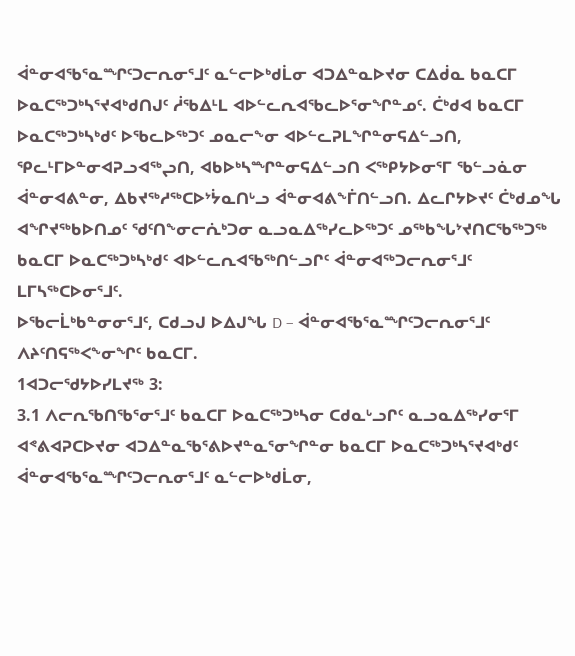ᐋᓐᓂᐊᖃᕐᓇᙱᑦᑐᓕᕆᓂᕐᒧᑦ ᓇᓪᓕᐅᒃᑯᒫᓂ ᐊᑐᐃᓐᓇᐅᔪᓂ ᑕᐃᑰᓇ ᑲᓇᑕᒥ ᐅᓇᑕᖅᑐᒃᓴᕐᔪᐊᒃᑯᑎᒍᑦ ᓲᖃᐃᒻᒪ ᐊᐅᓪᓚᕆᐊᖃᓚᐅᕐᓂᖏᓐᓄᑦ. ᑖᒃᑯᐊ ᑲᓇᑕᒥ ᐅᓇᑕᖅᑐᒃᓴᒃᑯᑦ ᐅᖃᓚᐅᖅᑐᑦ ᓄᓇᓕᖕᓂ ᐊᐅᓪᓚᕈᒪᖏᓐᓂᕋᐃᓪᓗᑎ, ᕿᓚᒻᒥᐅᓐᓂᐊᕈᓗᐊᖅᖢᑎ, ᐊᑲᐅᒃᓴᙱᓐᓂᕋᐃᓪᓗᑎ ᐸᖅᑭᔭᐅᓂᕐᒥ ᖃᓪᓗᓈᓂ ᐋᓐᓂᐊᕕᓐᓂ, ᐃᑲᔪᖅᓱᖅᑕᐅᔾᔮᓇᑎᒡᓗ ᐋᓐᓂᐊᕕᖕᒦᑎᓪᓗᑎ. ᐃᓚᒋᔭᐅᔪᑦ ᑖᒃᑯᓄᖓ ᐊᖏᔪᖅᑲᐅᑎᓄᑦ ᖁᑦᑎᖕᓂᓕᕇᒃᑐᓂ ᓇᓗᓇᐃᖅᓯᓚᐅᖅᑐᑦ ᓄᖅᑲᖓᔾᔪᑎᑕᖃᖅᑐᖅ ᑲᓇᑕᒥ ᐅᓇᑕᖅᑐᒃᓴᒃᑯᑦ ᐊᐅᓪᓚᕆᐊᖃᖅᑎᓪᓗᒋᑦ ᐋᓐᓂᐊᖅᑐᓕᕆᓂᕐᒧᑦ ᒪᒥᓴᖅᑕᐅᓂᕐᒧᑦ.
ᐅᖃᓕᒫᒃᑲᓐᓂᓂᕐᒧᑦ, ᑕᑯᓗᒍ ᐅᐃᒍᖓ D – ᐋᓐᓂᐊᖃᕐᓇᙱᑦᑐᓕᕆᓂᕐᒧᑦ ᐱᔨᑦᑎᕋᖅᐸᖕᓂᖏᑦ ᑲᓇᑕᒥ.
1ᐊᑐᓕᖁᔭᐅᓯᒪᔪᖅ 3:
3.1 ᐱᓕᕆᖃᑎᖃᕐᓂᕐᒧᑦ ᑲᓇᑕᒥ ᐅᓇᑕᖅᑐᒃᓴᓂ ᑕᑯᓇᒡᓗᒋᑦ ᓇᓗᓇᐃᖅᓯᓂᕐᒥ ᐊᕝᕕᐊᕈᑕᐅᔪᓂ ᐊᑐᐃᓐᓇᖃᕐᕕᐅᔪᓐᓇᕐᓂᖏᓐᓂ ᑲᓇᑕᒥ ᐅᓇᑕᖅᑐᒃᓴᕐᔪᐊᒃᑯᑦ ᐋᓐᓂᐊᖃᕐᓇᙱᑦᑐᓕᕆᓂᕐᒧᑦ ᓇᓪᓕᐅᒃᑯᒫᓂ,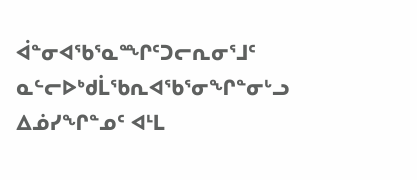ᐋᓐᓂᐊᖃᕐᓇᙱᑦᑐᓕᕆᓂᕐᒧᑦ ᓇᓪᓕᐅᒃᑯᒫᖃᕆᐊᖃᕐᓂᖏᓐᓂᒡᓗ ᐃᓅᓯᖏᓐᓄᑦ ᐊᒻᒪ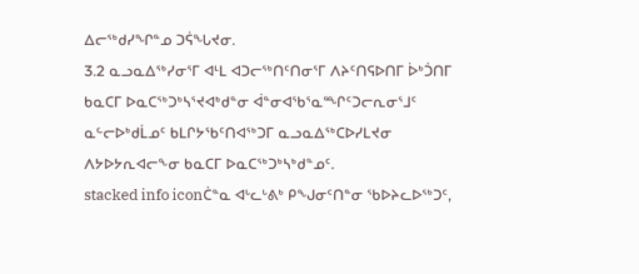ᐃᓕᖅᑯᓯᖏᓐᓄ ᑐᕌᖓᔪᓂ.
3.2 ᓇᓗᓇᐃᖅᓯᓂᕐᒥ ᐊᒻᒪ ᐊᑐᓕᖅᑎᑦᑎᓂᕐᒥ ᐱᔨᑦᑎᕋᐅᑎᒥ ᐆᒃᑑᑎᒥ ᑲᓇᑕᒥ ᐅᓇᑕᖅᑐᒃᓴᕐᔪᐊᒃᑯᓐᓂ ᐋᓐᓂᐊᖃᕐᓇᙱᑦᑐᓕᕆᓂᕐᒧᑦ ᓇᓪᓕᐅᒃᑯᒫᓄᑦ ᑲᒪᒋᔭᖃᑦᑎᐊᖅᑐᒥ ᓇᓗᓇᐃᖅᑕᐅᓯᒪᔪᓂ ᐱᔭᐅᔭᕆᐊᓕᖕᓂ ᑲᓇᑕᒥ ᐅᓇᑕᖅᑐᒃᓴᒃᑯᓐᓄᑦ.
stacked info iconᑖᓐᓇ ᐊᒡᓚᒡᕕᒃ ᑭᖑᓂᑦᑎᓐᓂ ᖃᐅᔨᓚᐅᖅᑐᑦ,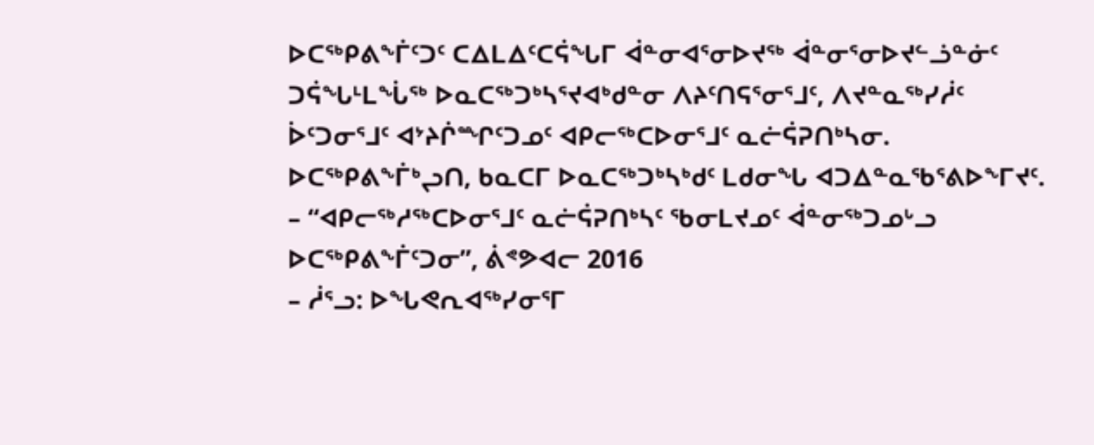ᐅᑕᖅᑭᕕᖕᒦᑦᑐᑦ ᑕᐃᒪᐃᑦᑕᕌᖓᒥ ᐋᓐᓂᐊᕐᓂᐅᔪᖅ ᐋᓐᓂᕐᓂᐅᔪᓪᓘᓐᓃᑦ ᑐᕌᖓᒻᒪᖔᖅ ᐅᓇᑕᖅᑐᒃᓴᕐᔪᐊᒃᑯᓐᓂ ᐱᔨᑦᑎᕋᕐᓂᕐᒧᑦ, ᐱᔪᓐᓇᖅᓯᓲᑦ ᐆᑦᑐᓂᕐᒧᑦ ᐊᔾᔨᒌᙱᑦᑐᓄᑦ ᐊᑭᓕᖅᑕᐅᓂᕐᒧᑦ ᓇᓖᕌᕈᑎᒃᓴᓂ.
ᐅᑕᖅᑭᕕᖕᒦᒃᖢᑎ, ᑲᓇᑕᒥ ᐅᓇᑕᖅᑐᒃᓴᒃᑯᑦ ᒪᑯᓂᖓ ᐊᑐᐃᓐᓇᖃᕐᕕᐅᖕᒥᔪᑦ.
– “ᐊᑭᓕᖅᓱᖅᑕᐅᓂᕐᒧᑦ ᓇᓖᕌᕈᑎᒃᓴᑦ ᖃᓂᒪᔪᓄᑦ ᐋᓐᓂᖅᑐᓄᒡᓗ ᐅᑕᖅᑭᕕᖕᒦᑦᑐᓂ”, ᕖᕝᕗᐊᓕ 2016
– ᓲᕐᓗ: ᐅᖓᕙᕆᐊᖅᓯᓂᕐᒥ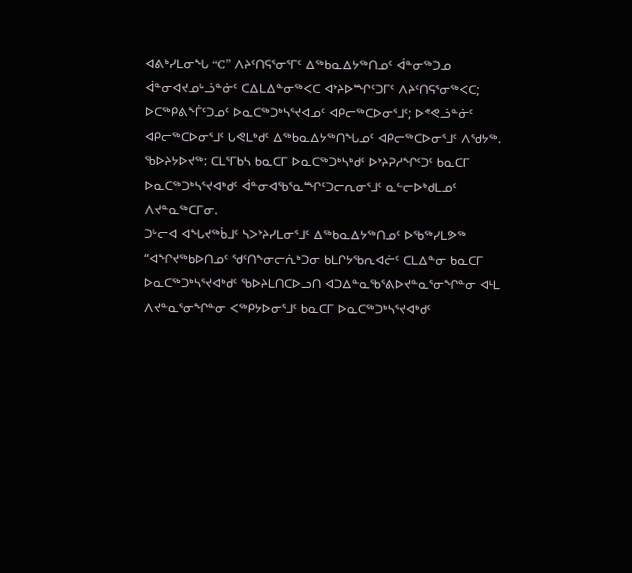ᐊᕕᒃᓯᒪᓂᖓ “C” ᐱᔨᑦᑎᕋᕐᓂᕐᒥᑦ ᐃᖅᑲᓇᐃᔭᖅᑎᓄᑦ ᐋᓐᓂᖅᑐᓄ ᐋᓐᓂᐊᔪᓄᒡᓘᓐᓃᑦ ᑕᐃᒪᐃᓐᓂᖅᐸᑕ ᐊᔾᔨᐅᙱᑦᑐᒥᑦ ᐱᔨᑦᑎᕋᕐᓂᖅᐸᑕ; ᐅᑕᖅᑭᕕᖕᒦᑦᑐᓄᑦ ᐅᓇᑕᖅᑐᒃᓴᕐᔪᐊᓄᑦ ᐊᑭᓕᖅᑕᐅᓂᕐᒧᑦ; ᐅᕝᕙᓘᓐᓃᑦ ᐊᑭᓕᖅᑕᐅᓂᕐᒧᑦ ᒐᕙᒪᒃᑯᑦ ᐃᖅᑲᓇᐃᔭᖅᑎᖓᓄᑦ ᐊᑭᓕᖅᑕᐅᓂᕐᒧᑦ ᐱᖁᔭᖅ.
ᖃᐅᔨᔭᐅᔪᖅ: ᑕᒪᕐᒥᑲᓴ ᑲᓇᑕᒥ ᐅᓇᑕᖅᑐᒃᓴᒃᑯᑦ ᐅᔾᔨᕈᓱᖏᑦᑐᑦ ᑲᓇᑕᒥ ᐅᓇᑕᖅᑐᒃᓴᕐᔪᐊᒃᑯᑦ ᐋᓐᓂᐊᖃᕐᓇᙱᑦᑐᓕᕆᓂᕐᒧᑦ ᓇᓪᓕᐅᒃᑯᒪᓄᑦ ᐱᔪᓐᓇᖅᑕᒥᓂ.
ᑐᒡᓕᐊ ᐊᖓᔪᖅᑳᒧᑦ ᓴᐳᔾᔨᓯᒪᓂᕐᒧᑦ ᐃᖅᑲᓇᐃᔭᖅᑎᓄᑦ ᐅᖃᖅᓯᒪᕗᖅ “ᐊᖏᔪᖅᑲᐅᑎᓄᑦ ᖁᑦᑎᖕᓂᓕᕇᒃᑐᓂ ᑲᒪᒋᔭᖃᕆᐊᓖᑦ ᑕᒪᐃᓐᓂ ᑲᓇᑕᒥ ᐅᓇᑕᖅᑐᒃᓴᕐᔪᐊᒃᑯᑦ ᖃᐅᔨᒪᑎᑕᐅᓗᑎ ᐊᑐᐃᓐᓇᖃᕐᕕᐅᔪᓐᓇᕐᓂᖏᓐᓂ ᐊᒻᒪ ᐱᔪᓐᓇᕐᓂᖏᓐᓂ ᐸᖅᑭᔭᐅᓂᕐᒧᑦ ᑲᓇᑕᒥ ᐅᓇᑕᖅᑐᒃᓴᕐᔪᐊᒃᑯᑦ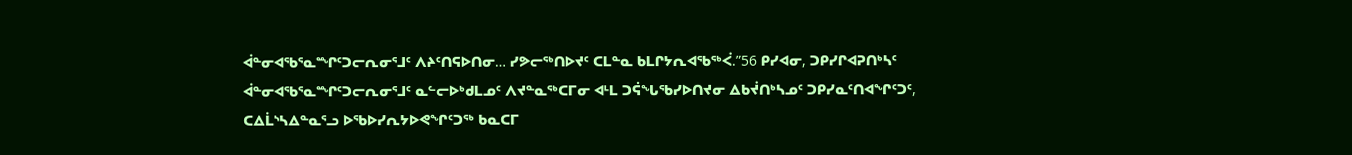ᐋᓐᓂᐊᖃᕐᓇᙱᑦᑐᓕᕆᓂᕐᒧᑦ ᐱᔨᑦᑎᕋᐅᑎᓂ… ᓯᕗᓕᖅᑎᐅᔪᑦ ᑕᒪᓐᓇ ᑲᒪᒋᔭᕆᐊᖃᖅᐹ.”56 ᑭᓯᐊᓂ, ᑐᑭᓯᒋᐊᕈᑎᒃᓴᑦ ᐋᓐᓂᐊᖃᕐᓇᙱᑦᑐᓕᕆᓂᕐᒧᑦ ᓇᓪᓕᐅᒃᑯᒪᓄᑦ ᐱᔪᓐᓇᖅᑕᒥᓂ ᐊᒻᒪ ᑐᕌᖓᖃᓯᐅᑎᔪᓂ ᐃᑲᔫᑎᒃᓴᓄᑦ ᑐᑭᓯᓇᑦᑎᐊᖏᑦᑐᑦ, ᑕᐃᒫᔅᓴᐃᓐᓇᕐᓗ ᐅᖃᐅᓯᕆᔭᐅᕙᖏᑦᑐᖅ ᑲᓇᑕᒥ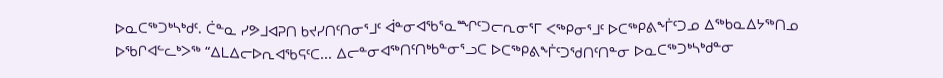ᐅᓇᑕᖅᑐᒃᓴᒃᑯᑦ. ᑖᓐᓇ ᓯᕗᒧᐊᕈᑎ ᑲᔪᓯᑎᑦᑎᓂᕐᒧᑦ ᐋᓐᓂᐊᖃᕐᓇᙱᑦᑐᓕᕆᓂᕐᒥ ᐸᖅᑭᓂᕐᒧᑦ ᐅᑕᖅᑭᕕᖕᒦᑦᑐᓄ ᐃᖅᑲᓇᐃᔭᖅᑎᓄ ᐅᖃᒋᐊᓪᓚᒃᐳᖅ “ᐃᒪᐃᓕᐅᕆᐊᖃᕋᑦᑕ... ᐃᓕᓐᓂᐊᖅᑎᑦᑎᒃᑲᓐᓂᕐᓗᑕ ᐅᑕᖅᑭᕕᖕᒦᑦᑐᖁᑎᑦᑎᓐᓂ ᐅᓇᑕᖅᑐᒃᓴᒃᑯᓐᓂ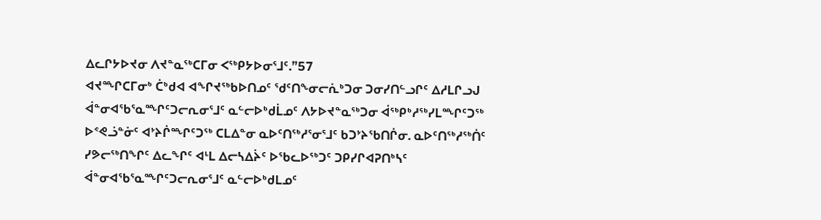ᐃᓚᒋᔭᐅᔪᓂ ᐱᔪᓐᓇᖅᑕᒥᓂ ᐸᖅᑭᔭᐅᓂᕐᒧᑦ.”57
ᐊᔪᙱᑕᒥᓂᒃ ᑖᒃᑯᐊ ᐊᖏᔪᖅᑲᐅᑎᓄᑦ ᖁᑦᑎᖕᓂᓕᕇᒃᑐᓂ ᑐᓂᓯᑎᓪᓗᒋᑦ ᐃᓱᒪᒋᓗᒍ ᐋᓐᓂᐊᖃᕐᓇᙱᑦᑐᓕᕆᓂᕐᒧᑦ ᓇᓪᓕᐅᒃᑯᒫᓄᑦ ᐱᔭᐅᔪᓐᓇᖅᑐᓂ ᐋᖅᑭᒃᓱᖅᓯᒪᙱᑦᑐᖅ ᐅᕝᕙᓘᓐᓃᑦ ᐊᔾᔨᒌᙱᑦᑐᖅ ᑕᒪᐃᓐᓂ ᓇᐅᑦᑎᖅᓱᕐᓂᕐᒧᑦ ᑲᑐᔾᔨᖃᑎᒌᓂ. ᓇᐅᑦᑎᖅᓱᖅᑏᑦ ᓯᕗᓕᖅᑎᖏᑦ ᐃᓚᖏᑦ ᐊᒻᒪ ᐃᓕᓴᐃᔩᑦ ᐅᖃᓚᐅᖅᑐᑦ ᑐᑭᓯᒋᐊᕈᑎᒃᓴᑦ ᐋᓐᓂᐊᖃᕐᓇᙱᑦᑐᓕᕆᓂᕐᒧᑦ ᓇᓪᓕᐅᒃᑯᒪᓄᑦ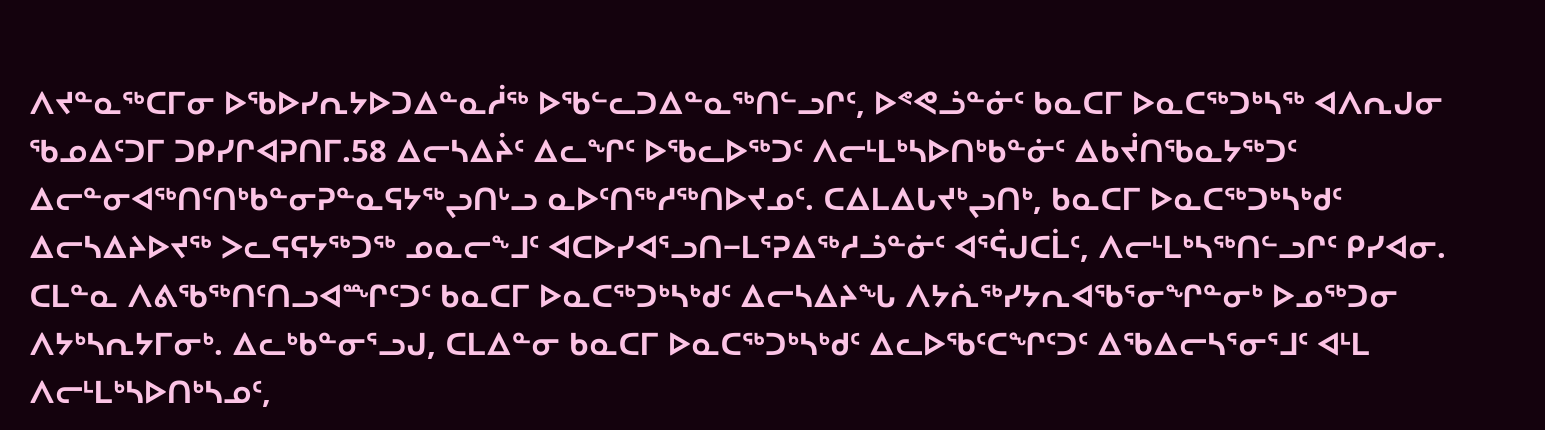ᐱᔪᓐᓇᖅᑕᒥᓂ ᐅᖃᐅᓯᕆᔭᐅᑐᐃᓐᓇᓲᖅ ᐅᖃᓪᓚᑐᐃᓐᓇᖅᑎᓪᓗᒋᑦ, ᐅᕝᕙᓘᓐᓃᑦ ᑲᓇᑕᒥ ᐅᓇᑕᖅᑐᒃᓴᖅ ᐊᐱᕆᒍᓂ ᖃᓄᐃᑦᑐᒥ ᑐᑭᓯᒋᐊᕈᑎᒥ.58 ᐃᓕᓴᐃᔩᑦ ᐃᓚᖏᑦ ᐅᖃᓚᐅᖅᑐᑦ ᐱᓕᒻᒪᒃᓴᐅᑎᒃᑲᓐᓃᑦ ᐃᑲᔫᑎᖃᓇᔭᖅᑐᑦ ᐃᓕᓐᓂᐊᖅᑎᑦᑎᒃᑲᓐᓂᕈᓐᓇᕋᔭᖅᖢᑎᒡᓗ ᓇᐅᑦᑎᖅᓱᖅᑎᐅᔪᓄᑦ. ᑕᐃᒪᐃᒐᔪᒃᖢᑎᒃ, ᑲᓇᑕᒥ ᐅᓇᑕᖅᑐᒃᓴᒃᑯᑦ ᐃᓕᓴᐃᔨᐅᔪᖅ ᐳᓚᕋᕋᔭᖅᑐᖅ ᓄᓇᓕᖕᒧᑦ ᐊᑕᐅᓯᐊᕐᓗᑎ−ᒪᕐᕈᐃᖅᓱᓘᓐᓃᑦ ᐊᕐᕌᒍᑕᒫᑦ, ᐱᓕᒻᒪᒃᓴᖅᑎᓪᓗᒋᑦ ᑭᓯᐊᓂ. ᑕᒪᓐᓇ ᐱᕕᖃᖅᑎᑦᑎᓗᐊᙱᑦᑐᑦ ᑲᓇᑕᒥ ᐅᓇᑕᖅᑐᒃᓴᒃᑯᑦ ᐃᓕᓴᐃᔨᖓ ᐱᔭᕇᖅᓯᔭᕆᐊᖃᕐᓂᖏᓐᓂᒃ ᐅᓄᖅᑐᓂ ᐱᔭᒃᓴᕆᔭᒥᓂᒃ. ᐃᓚᒃᑲᓐᓂᕐᓗᒍ, ᑕᒪᐃᓐᓂ ᑲᓇᑕᒥ ᐅᓇᑕᖅᑐᒃᓴᒃᑯᑦ ᐃᓚᐅᖃᑦᑕᖏᑦᑐᑦ ᐃᖃᐃᓕᓴᕐᓂᕐᒧᑦ ᐊᒻᒪ ᐱᓕᒻᒪᒃᓴᐅᑎᒃᓴᓄᑦ,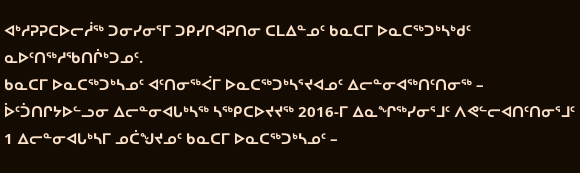ᐊᒃᓱᕈᕈᑕᐅᓕᓲᖅ ᑐᓂᓯᓂᕐᒥ ᑐᑭᓯᒋᐊᕈᑎᓂ ᑕᒪᐃᓐᓄᑦ ᑲᓇᑕᒥ ᐅᓇᑕᖅᑐᒃᓴᒃᑯᑦ ᓇᐅᑦᑎᖅᓱᖃᑎᒌᒃᑐᓄᑦ.
ᑲᓇᑕᒥ ᐅᓇᑕᖅᑐᒃᓴᓄᑦ ᐊᑦᑎᓂᖅᐹᒥ ᐅᓇᑕᖅᑐᒃᓴᕐᔪᐊᓄᑦ ᐃᓕᓐᓂᐊᖅᑎᑦᑎᓂᖅ – ᐆᑦᑑᑎᒋᔭᐅᓪᓗᓂ ᐃᓕᓐᓂᐊᒐᒃᓴᖅ ᓴᖅᑭᑕᐅᔪᔪᖅ 2016-ᒥ ᐃᓇᖏᖅᓯᓂᕐᒧᑦ ᐱᕙᓪᓕᐊᑎᑦᑎᓂᕐᒧᑦ 1 ᐃᓕᓐᓂᐊᒐᒃᓴᒥ ᓄᑖᖑᔪᓄᑦ ᑲᓇᑕᒥ ᐅᓇᑕᖅᑐᒃᓴᓄᑦ –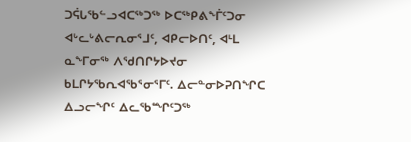ᑐᕌᒐᖃᓪᓗᐊᑕᖅᑐᖅ ᐅᑕᖅᑭᕕᖕᒦᑦᑐᓂ ᐊᒡᓚᒡᕕᓕᕆᓂᕐᒧᑦ, ᐊᑭᓕᐅᑎᑦ, ᐊᒻᒪ ᓇᖕᒥᓂᖅ ᐱᖁᑎᒋᔭᐅᔪᓂ ᑲᒪᒋᔭᖃᕆᐊᖃᕐᓂᕐᒥᑦ. ᐃᓕᓐᓂᐅᕈᑎᖏᑕ ᐃᓗᓕᖏᑦ ᐃᓚᖃᙱᑦᑐᖅ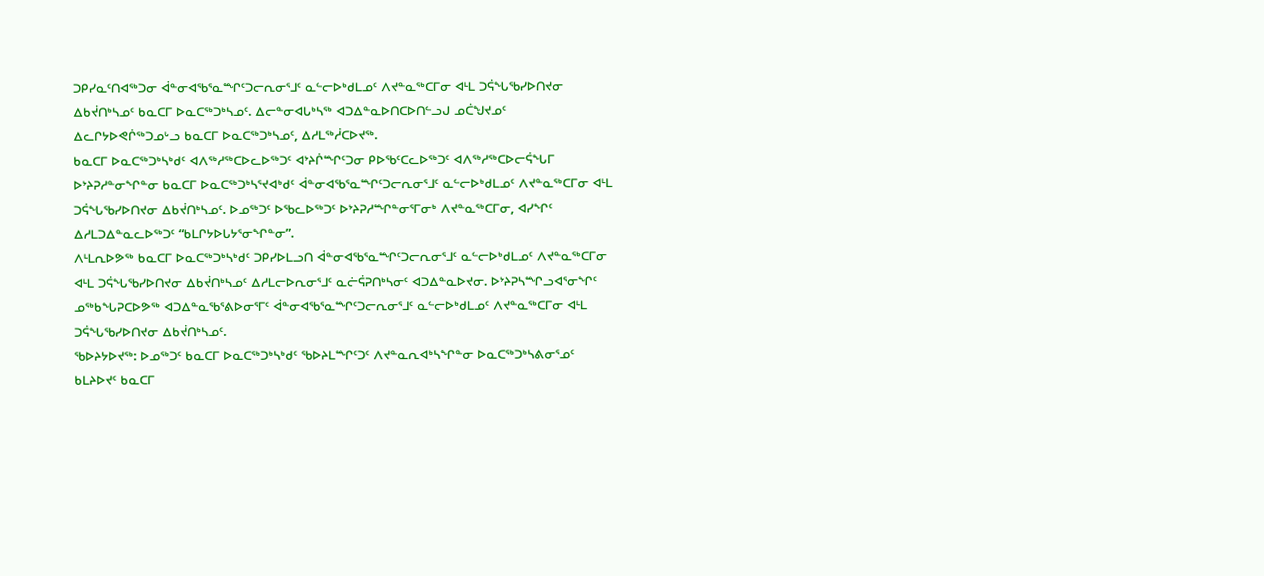ᑐᑭᓯᓇᑦᑎᐊᖅᑐᓂ ᐋᓐᓂᐊᖃᕐᓇᙱᑦᑐᓕᕆᓂᕐᒧᑦ ᓇᓪᓕᐅᒃᑯᒪᓄᑦ ᐱᔪᓐᓇᖅᑕᒥᓂ ᐊᒻᒪ ᑐᕌᖓᖃᓯᐅᑎᔪᓂ ᐃᑲᔫᑎᒃᓴᓄᑦ ᑲᓇᑕᒥ ᐅᓇᑕᖅᑐᒃᓴᓄᑦ. ᐃᓕᓐᓂᐊᒐᒃᓴᖅ ᐊᑐᐃᓐᓇᐅᑎᑕᐅᑎᓪᓗᒍ ᓄᑖᖑᔪᓄᑦ ᐃᓚᒋᔭᐅᕙᒌᖅᑐᓄᒡᓗ ᑲᓇᑕᒥ ᐅᓇᑕᖅᑐᒃᓴᓄᑦ, ᐃᓱᒪᖅᓲᑕᐅᔪᖅ.
ᑲᓇᑕᒥ ᐅᓇᑕᖅᑐᒃᓴᒃᑯᑦ ᐊᐱᖅᓱᖅᑕᐅᓚᐅᖅᑐᑦ ᐊᔾᔨᒌᙱᑦᑐᓂ ᑭᐅᖃᑦᑕᓚᐅᖅᑐᑦ ᐊᐱᖅᓱᖅᑕᐅᓕᕌᖓᒥ ᐅᔾᔨᕈᓱᓐᓂᖏᓐᓂ ᑲᓇᑕᒥ ᐅᓇᑕᖅᑐᒃᓴᕐᔪᐊᒃᑯᑦ ᐋᓐᓂᐊᖃᕐᓇᙱᑦᑐᓕᕆᓂᕐᒧᑦ ᓇᓪᓕᐅᒃᑯᒪᓄᑦ ᐱᔪᓐᓇᖅᑕᒥᓂ ᐊᒻᒪ ᑐᕌᖓᖃᓯᐅᑎᔪᓂ ᐃᑲᔫᑎᒃᓴᓄᑦ. ᐅᓄᖅᑐᑦ ᐅᖃᓚᐅᖅᑐᑦ ᐅᔾᔨᕈᓱᙱᓐᓂᕐᒥᓂᒃ ᐱᔪᓐᓇᖅᑕᒥᓂ, ᐊᓯᖏᑦ ᐃᓱᒪᑐᐃᓐᓇᓚᐅᖅᑐᑦ “ᑲᒪᒋᔭᐅᒐᔭᕐᓂᖏᓐᓂ”.
ᐱᒻᒪᕆᐅᕗᖅ ᑲᓇᑕᒥ ᐅᓇᑕᖅᑐᒃᓴᒃᑯᑦ ᑐᑭᓯᐅᒪᓗᑎ ᐋᓐᓂᐊᖃᕐᓇᙱᑦᑐᓕᕆᓂᕐᒧᑦ ᓇᓪᓕᐅᒃᑯᒪᓄᑦ ᐱᔪᓐᓇᖅᑕᒥᓂ ᐊᒻᒪ ᑐᕌᖓᖃᓯᐅᑎᔪᓂ ᐃᑲᔫᑎᒃᓴᓄᑦ ᐃᓱᒪᓕᐅᕆᓂᕐᒧᑦ ᓇᓖᕌᕈᑎᒃᓴᓂᑦ ᐊᑐᐃᓐᓇᐅᔪᓂ. ᐅᔾᔨᕈᓴᙱᓗᐊᕐᓂᖏᑦ ᓄᖅᑲᖓᕈᑕᐅᕗᖅ ᐊᑐᐃᓐᓇᖃᕐᕕᐅᓂᕐᒥᑦ ᐋᓐᓂᐊᖃᕐᓇᙱᑦᑐᓕᕆᓂᕐᒧᑦ ᓇᓪᓕᐅᒃᑯᒪᓄᑦ ᐱᔪᓐᓇᖅᑕᒥᓂ ᐊᒻᒪ ᑐᕌᖓᖃᓯᐅᑎᔪᓂ ᐃᑲᔫᑎᒃᓴᓄᑦ.
ᖃᐅᔨᔭᐅᔪᖅ: ᐅᓄᖅᑐᑦ ᑲᓇᑕᒥ ᐅᓇᑕᖅᑐᒃᓴᒃᑯᑦ ᖃᐅᔨᒪᙱᑦᑐᑦ ᐱᔪᓐᓇᕆᐊᒃᓴᖏᓐᓂ ᐅᓇᑕᖅᑐᒃᓴᕕᓂᕐᓄᑦ ᑲᒪᔨᐅᔪᑦ ᑲᓇᑕᒥ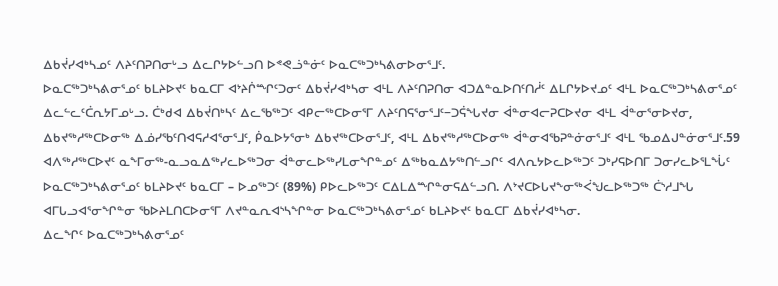ᐃᑲᔫᓯᐊᒃᓴᓄᑦ ᐱᔨᑦᑎᕈᑎᓂᒡᓗ ᐃᓚᒋᔭᐅᓪᓗᑎ ᐅᕝᕙᓘᓐᓃᑦ ᐅᓇᑕᖅᑐᒃᓴᕕᓂᐅᓂᕐᒧᑦ.
ᐅᓇᑕᖅᑐᒃᓴᕕᓂᕐᓄᑦ ᑲᒪᔨᐅᔪᑦ ᑲᓇᑕᒥ ᐊᔾᔨᒌᙱᑦᑐᓂᑦ ᐃᑲᔫᓯᐊᒃᓴᓂ ᐊᒻᒪ ᐱᔨᑦᑎᕈᑎᓂ ᐊᑐᐃᓐᓇᐅᑎᑦᑎᓲᑦ ᐃᒪᒋᔭᐅᔪᓄᑦ ᐊᒻᒪ ᐅᓇᑕᖅᑐᒃᓴᕕᓂᕐᓄᑦ ᐃᓚᓪᓚᑦᑖᕆᔭᒥᓄᒡᓗ. ᑖᒃᑯᐊ ᐃᑲᔫᑎᒃᓴᑦ ᐃᓚᖃᖅᑐᑦ ᐊᑭᓕᖅᑕᐅᓂᕐᒥ ᐱᔨᑦᑎᕋᕐᓂᕐᒧᑦ−ᑐᕌᖓᔪᓂ ᐋᓐᓂᐊᓕᕈᑕᐅᔪᓂ ᐊᒻᒪ ᐋᓐᓂᕐᓂᐅᔪᓂ, ᐃᑲᔪᖅᓱᖅᑕᐅᓂᖅ ᐃᓅᓯᖃᑦᑎᐊᕋᓱᐊᕐᓂᕐᒧᑦ, ᑮᓇᐅᔭᕐᓂᒃ ᐃᑲᔪᖅᑕᐅᓂᕐᒧᑦ, ᐊᒻᒪ ᐃᑲᔪᖅᓱᖅᑕᐅᓂᖅ ᐋᓐᓂᐊᖃᕈᓐᓃᓂᕐᒧᑦ ᐊᒻᒪ ᖃᓄᐃᒍᓐᓃᓂᕐᒧᑦ.59
ᐊᐱᖅᓱᖅᑕᐅᔪᑦ ᓇᖕᒥᓂᖅ-ᓇᓗᓇᐃᖅᓯᓚᐅᖅᑐᓂ ᐋᓐᓂᓚᐅᖅᓯᒪᓂᖏᓐᓄᑦ ᐃᖅᑲᓇᐃᔭᖅᑎᓪᓗᒋᑦ ᐊᐱᕆᔭᐅᓚᐅᖅᑐᑦ ᑐᒃᓯᕋᐅᑎᒥ ᑐᓂᓯᓚᐅᕐᒪᖔᑦ ᐅᓇᑕᖅᑐᒃᓴᕕᓂᕐᓄᑦ ᑲᒪᔨᐅᔪᑦ ᑲᓇᑕᒥ – ᐅᓄᖅᑐᑦ (89%) ᑭᐅᓚᐅᖅᑐᑦ ᑕᐃᒪᐃᙱᓐᓂᕋᐃᓪᓗᑎ. ᐱᔾᔪᑕᐅᒐᔪᖕᓂᖅᐹᖑᓚᐅᖅᑐᖅ ᑖᔅᓱᒧᖓ ᐊᒥᒐᓗᐊᕐᓂᖏᓐᓂ ᖃᐅᔨᒪᑎᑕᐅᓂᕐᒥ ᐱᔪᓐᓇᕆᐊᔅᓴᖏᓐᓂ ᐅᓇᑕᖅᑐᒃᓴᕕᓂᕐᓄᑦ ᑲᒪᔨᐅᔪᑦ ᑲᓇᑕᒥ ᐃᑲᔫᓯᐊᒃᓴᓂ.
ᐃᓚᖏᑦ ᐅᓇᑕᖅᑐᒃᓴᕕᓂᕐᓄᑦ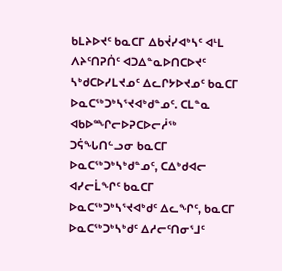ᑲᒪᔨᐅᔪᑦ ᑲᓇᑕᒥ ᐃᑲᔫᓯᐊᒃᓴᑦ ᐊᒻᒪ ᐱᔨᑦᑎᕈᑏᑦ ᐊᑐᐃᓐᓇᐅᑎᑕᐅᔪᑦ ᓴᒃᑯᑕᐅᓯᒪᔪᓄᑦ ᐃᓚᒋᔭᐅᔪᓄᑦ ᑲᓇᑕᒥ ᐅᓇᑕᖅᑐᒃᓴᕐᔪᐊᒃᑯᓐᓄᑦ. ᑕᒪᓐᓇ ᐊᑲᐅᙱᓕᐅᕈᑕᐅᓕᓲᖅ ᑐᕌᖓᑎᓪᓗᓂ ᑲᓇᑕᒥ ᐅᓇᑕᖅᑐᒃᓴᒃᑯᓐᓄᑦ, ᑕᐃᒃᑯᐊᓕ ᐊᓯᓕᒫᖏᑦ ᑲᓇᑕᒥ ᐅᓇᑕᖅᑐᒃᓴᕐᔪᐊᒃᑯᑦ ᐃᓚᖏᑦ, ᑲᓇᑕᒥ ᐅᓇᑕᖅᑐᒃᓴᒃᑯᑦ ᐃᓱᓕᑦᑎᓂᕐᒧᑦ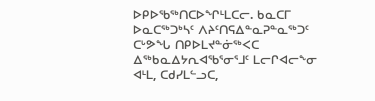ᐅᑭᐅᖃᖅᑎᑕᐅᖏᒻᒪᑕᓕ. ᑲᓇᑕᒥ ᐅᓇᑕᖅᑐᒃᓴᑦ ᐱᔨᑦᑎᕋᐃᓐᓇᕈᓐᓇᖅᑐᑦ ᑕᒡᕗᖓ ᑎᑭᐅᒪᔪᓐᓃᖅᐸᑕ ᐃᖅᑲᓇᐃᔭᕆᐊᖃᕐᓂᕐᒧᑦ ᒪᓕᒋᐊᓕᖕᓂ ᐊᒻᒪ, ᑕᑯᓯᒪᓪᓗᑕ,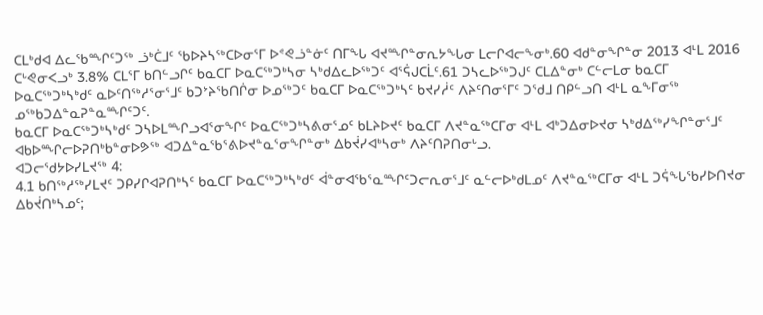ᑕᒪᒃᑯᐊ ᐃᓚᖃᙱᑦᑐᖅ ᓘᒃᑖᒧᑦ ᖃᐅᔨᓴᖅᑕᐅᓂᕐᒥ ᐅᕝᕙᓘᓐᓃᑦ ᑎᒥᖓ ᐊᔪᙱᓐᓂᕆᔭᖓᓂ ᒪᓕᒋᐊᓕᖕᓂᒃ.60 ᐊᑯᓐᓂᖏᓐᓂ 2013 ᐊᒻᒪ 2016 ᑕᒡᕙᓂᐸᓗᒃ 3.8% ᑕᒪᕐᒥ ᑲᑎᓪᓗᒋᑦ ᑲᓇᑕᒥ ᐅᓇᑕᖅᑐᒃᓴᓂ ᓴᒃᑯᐃᓚᐅᖅᑐᑦ ᐊᕐᕌᒍᑕᒫᑦ.61 ᑐᓴᓚᐅᖅᑐᒍᑦ ᑕᒪᐃᓐᓂᒃ ᑕᓪᓕᒪᓂ ᑲᓇᑕᒥ ᐅᓇᑕᖅᑐᒃᓴᒃᑯᑦ ᓇᐅᑦᑎᖅᓱᕐᓂᕐᒧᑦ ᑲᑐᔾᔨᖃᑎᒌᓂ ᐅᓄᖅᑐᑦ ᑲᓇᑕᒥ ᐅᓇᑕᖅᑐᒃᓴᑦ ᑲᔪᓯᓲᑦ ᐱᔨᑦᑎᓂᕐᒥᑦ ᑐᖁᒧ ᑎᑭᓪᓗᑎ ᐊᒻᒪ ᓇᖕᒥᓂᖅ ᓄᖅᑲᑐᐃᓐᓇᕈᓐᓇᙱᑦᑐᑦ.
ᑲᓇᑕᒥ ᐅᓇᑕᖅᑐᒃᓴᒃᑯᑦ ᑐᓴᐅᒪᙱᓗᐊᕐᓂᖏᑦ ᐅᓇᑕᖅᑐᒃᓴᕕᓂᕐᓄᑦ ᑲᒪᔨᐅᔪᑦ ᑲᓇᑕᒥ ᐱᔪᓐᓇᖅᑕᒥᓂ ᐊᒻᒪ ᐊᒃᑐᐃᓂᐅᔪᓂ ᓴᒃᑯᐃᖅᓯᖏᓐᓂᕐᒧᑦ ᐊᑲᐅᙱᓕᐅᕈᑎᒃᑲᓐᓂᐅᕗᖅ ᐊᑐᐃᓐᓇᖃᕐᕕᐅᔪᓐᓇᕐᓂᖏᓐᓂᒃ ᐃᑲᔫᓯᐊᒃᓴᓂᒃ ᐱᔨᑦᑎᕈᑎᓂᒡᓗ.
ᐊᑐᓕᖁᔭᐅᓯᒪᔪᖅ 4:
4.1 ᑲᑎᖅᓱᖅᓯᒪᔪᑦ ᑐᑭᓯᒋᐊᕈᑎᒃᓴᑦ ᑲᓇᑕᒥ ᐅᓇᑕᖅᑐᒃᓴᒃᑯᑦ ᐋᓐᓂᐊᖃᕐᓇᙱᑦᑐᓕᕆᓂᕐᒧᑦ ᓇᓪᓕᐅᒃᑯᒪᓄᑦ ᐱᔪᓐᓇᖅᑕᒥᓂ ᐊᒻᒪ ᑐᕌᖓᖃᓯᐅᑎᔪᓂ ᐃᑲᔫᑎᒃᓴᓄᑦ;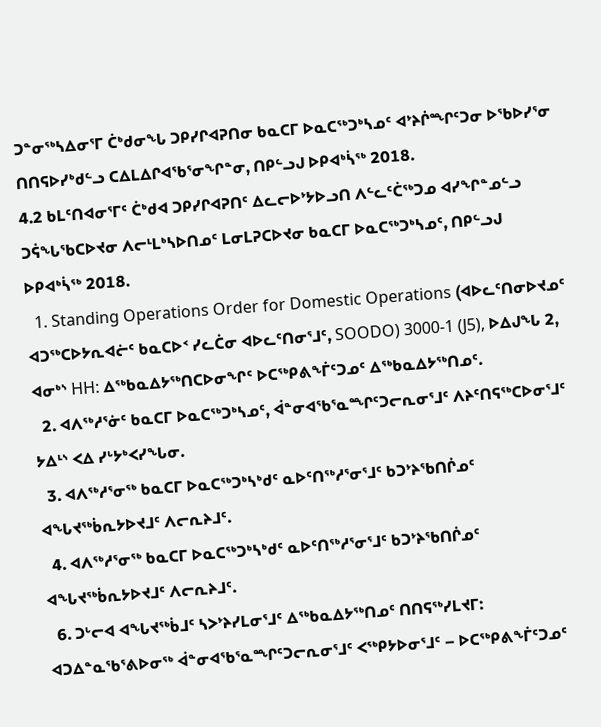ᑐᓐᓂᖅᓴᐃᓂᕐᒥ ᑖᒃᑯᓂᖓ ᑐᑭᓯᒋᐊᕈᑎᓂ ᑲᓇᑕᒥ ᐅᓇᑕᖅᑐᒃᓴᓄᑦ ᐊᔾᔨᒌᙱᑦᑐᓂ ᐅᖃᐅᓯᕐᓂ ᑎᑎᕋᐅᓯᒃᑯᓪᓗ ᑕᐃᒪᐃᒋᐊᖃᕐᓂᖏᓐᓂ, ᑎᑭᓪᓗᒍ ᐅᑭᐊᒃᓵᖅ 2018.
4.2 ᑲᒪᑦᑎᐊᓂᕐᒥᑦ ᑖᒃᑯᐊ ᑐᑭᓯᒋᐊᕈᑎᑦ ᐃᓚᓕᐅᔾᔭᐅᓗᑎ ᐱᓪᓚᑦᑖᖅᑐᓄ ᐊᓯᖏᓐᓄᓪᓗ ᑐᕌᖓᖃᑕᐅᔪᓂ ᐱᓕᒻᒪᒃᓴᐅᑎᓄᑦ ᒪᓂᒪᕈᑕᐅᔪᓂ ᑲᓇᑕᒥ ᐅᓇᑕᖅᑐᒃᓴᓄᑦ, ᑎᑭᓪᓗᒍ ᐅᑭᐊᒃᓵᖅ 2018.
  1. Standing Operations Order for Domestic Operations (ᐊᐅᓚᑦᑎᓂᐅᔪᓄᑦ ᐊᑐᖅᑕᐅᔭᕆᐊᓖᑦ ᑲᓇᑕᐅᑉ ᓯᓚᑖᓂ ᐊᐅᓚᑦᑎᓂᕐᒧᑦ, SOODO) 3000-1 (J5), ᐅᐃᒍᖓ 2, ᐊᓂᒃᔅ HH: ᐃᖅᑲᓇᐃᔭᖅᑎᑕᐅᓂᖏᑦ ᐅᑕᖅᑭᕕᖕᒦᑦᑐᓄᑦ ᐃᖅᑲᓇᐃᔭᖅᑎᓄᑦ.
  2. ᐊᐱᖅᓱᕐᓃᑦ ᑲᓇᑕᒥ ᐅᓇᑕᖅᑐᒃᓴᓄᑦ, ᐋᓐᓂᐊᖃᕐᓇᙱᑦᑐᓕᕆᓂᕐᒧᑦ ᐱᔨᑦᑎᕋᖅᑕᐅᓂᕐᒧᑦ ᔭᐃᒻᔅ ᐸᐃ ᓯᒡᔭᒃᐸᓯᖓᓂ.
  3. ᐊᐱᖅᓱᕐᓂᖅ ᑲᓇᑕᒥ ᐅᓇᑕᖅᑐᒃᓴᒃᑯᑦ ᓇᐅᑦᑎᖅᓱᕐᓂᕐᒧᑦ ᑲᑐᔾᔨᖃᑎᒌᓄᑦ ᐊᖓᔪᖅᑳᕆᔭᐅᔪᒧᑦ ᐱᓕᕆᔨᒧᑦ.
  4. ᐊᐱᖅᓱᕐᓂᖅ ᑲᓇᑕᒥ ᐅᓇᑕᖅᑐᒃᓴᒃᑯᑦ ᓇᐅᑦᑎᖅᓱᕐᓂᕐᒧᑦ ᑲᑐᔾᔨᖃᑎᒌᓄᑦ ᐊᖓᔪᖅᑳᕆᔭᐅᔪᒧᑦ ᐱᓕᕆᔨᒧᑦ.
  6. ᑐᒡᓕᐊ ᐊᖓᔪᖅᑳᒧᑦ ᓴᐳᔾᔨᓯᒪᓂᕐᒧᑦ ᐃᖅᑲᓇᐃᔭᖅᑎᓄᑦ ᑎᑎᕋᖅᓯᒪᔪᒥ: ᐊᑐᐃᓐᓇᖃᕐᕕᐅᓂᖅ ᐋᓐᓂᐊᖃᕐᓇᙱᑦᑐᓕᕆᓂᕐᒧᑦ ᐸᖅᑭᔭᐅᓂᕐᒧᑦ – ᐅᑕᖅᑭᕕᖕᒦᑦᑐᓄᑦ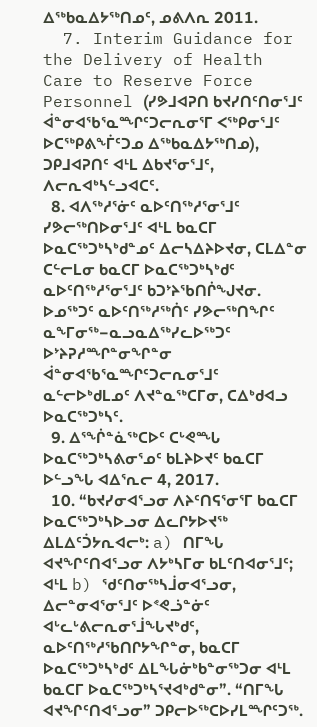ᐃᖅᑲᓇᐃᔭᖅᑎᓄᑦ, ᓄᕕᐱᕆ 2011.
  7. Interim Guidance for the Delivery of Health Care to Reserve Force Personnel (ᓯᕗᒧᐊᕈᑎ ᑲᔪᓯᑎᑦᑎᓂᕐᒧᑦ ᐋᓐᓂᐊᖃᕐᓇᙱᑦᑐᓕᕆᓂᕐᒥ ᐸᖅᑭᓂᕐᒧᑦ ᐅᑕᖅᑭᕕᖕᒦᑦᑐᓄ ᐃᖅᑲᓇᐃᔭᖅᑎᓄ), ᑐᑭᒧᐊᕈᑎᑦ ᐊᒻᒪ ᐃᑲᔪᕐᓂᕐᒧᑦ, ᐱᓕᕆᐊᒃᓴᓪᓗᐊᑕᑦ.
  8. ᐊᐱᖅᓱᕐᓃᑦ ᓇᐅᑦᑎᖅᓱᕐᓂᕐᒧᑦ ᓯᕗᓕᖅᑎᐅᓂᕐᒧᑦ ᐊᒻᒪ ᑲᓇᑕᒥ ᐅᓇᑕᖅᑐᒃᓴᒃᑯᓐᓄᑦ ᐃᓕᓴᐃᔨᐅᔪᓂ, ᑕᒪᐃᓐᓂ ᑕᓪᓕᒪᓂ ᑲᓇᑕᒥ ᐅᓇᑕᖅᑐᒃᓴᒃᑯᑦ ᓇᐅᑦᑎᖅᓱᕐᓂᕐᒧᑦ ᑲᑐᔾᔨᖃᑎᒌᖑᔪᓂ. ᐅᓄᖅᑐᑦ ᓇᐅᑦᑎᖅᓱᖅᑏᑦ ᓯᕗᓕᖅᑎᖏᑦ ᓇᖕᒥᓂᖅ−ᓇᓗᓇᐃᖅᓯᓚᐅᖅᑐᑦ ᐅᔾᔨᕈᓱᙱᓐᓂᖏᓐᓂ ᐋᓐᓂᐊᖃᕐᓇᙱᑦᑐᓕᕆᓂᕐᒧᑦ ᓇᓪᓕᐅᒃᑯᒪᓄᑦ ᐱᔪᓐᓇᖅᑕᒥᓂ, ᑕᐃᒃᑯᐊᓗ ᐅᓇᑕᖅᑐᒃᓴᑦ.
  9. ᐃᕐᖐᓐᓈᖅᑕᐅᑦ ᑕᒡᕙᙵ ᐅᓇᑕᖅᑐᒃᓴᕕᓂᕐᓄᑦ ᑲᒪᔨᐅᔪᑦ ᑲᓇᑕᒥ ᐅᓪᓗᖓ ᐊᐃᕐᕆᓕ 4, 2017.
  10. “ᑲᔪᓯᓂᐊᕐᓗᓂ ᐱᔨᑦᑎᕋᕐᓂᕐᒥ ᑲᓇᑕᒥ ᐅᓇᑕᖅᑐᒃᓴᐅᓗᓂ ᐃᓚᒋᔭᐅᔪᖅ ᐃᒪᐃᑦᑑᔭᕆᐊᓕᒃ: a) ᑎᒥᖓ ᐊᔪᖏᑦᑎᐊᕐᓗᓂ ᐱᔭᒃᓴᒥᓂ ᑲᒪᑦᑎᐊᓂᕐᒧᑦ; ᐊᒻᒪ b) ᖁᑦᑎᓂᖅᓴᒨᓂᐊᕐᓗᓂ, ᐃᓕᓐᓂᐊᕐᓂᕐᒧᑦ ᐅᕝᕙᓘᓐᓃᑦ ᐊᒡᓚᒡᕕᓕᕆᓂᕐᒨᖓᔪᒃᑯᑦ, ᓇᐅᑦᑎᖅᓱᖃᑎᒋᔭᖏᓐᓂ, ᑲᓇᑕᒥ ᐅᓇᑕᖅᑐᒃᓴᒃᑯᑦ ᐃᒪᖓᓃᒃᑲᓐᓂᖅᑐᓂ ᐊᒻᒪ ᑲᓇᑕᒥ ᐅᓇᑕᖅᑐᒃᓴᕐᔪᐊᒃᑯᓐᓂ”. “ᑎᒥᖓ ᐊᔪᖏᑦᑎᐊᕐᓗᓂ” ᑐᑭᓕᐅᖅᑕᐅᓯᒪᙱᑦᑐᖅ.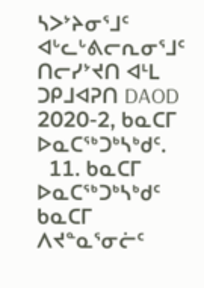ᓴᐳᔾᔨᓂᕐᒧᑦ ᐊᒡᓚᒡᕕᓕᕆᓂᕐᒧᑦ ᑎᓕᓯᔾᔪᑎ ᐊᒻᒪ ᑐᑭᒧᐊᕈᑎ DAOD 2020-2, ᑲᓇᑕᒥ ᐅᓇᑕᖅᑐᒃᓴᒃᑯᑦ.
  11. ᑲᓇᑕᒥ ᐅᓇᑕᖅᑐᒃᓴᒃᑯᑦ ᑲᓇᑕᒥ ᐱᔪᓐᓇᕐᓂᓖᑦ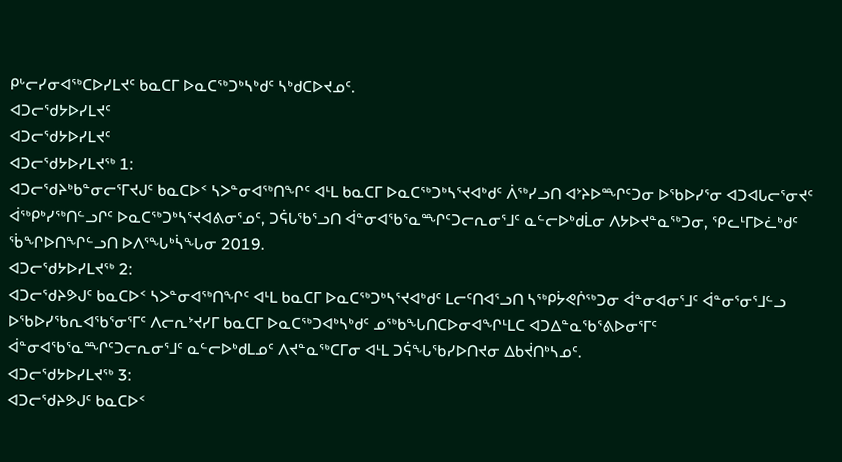ᑭᒡᓕᓯᓂᐊᖅᑕᐅᓯᒪᔪᑦ ᑲᓇᑕᒥ ᐅᓇᑕᖅᑐᒃᓴᒃᑯᑦ ᓴᒃᑯᑕᐅᔪᓄᑦ.
ᐊᑐᓕᖁᔭᐅᓯᒪᔪᑦ
ᐊᑐᓕᖁᔭᐅᓯᒪᔪᑦ
ᐊᑐᓕᖁᔭᐅᓯᒪᔪᖅ 1:
ᐊᑐᓕᖁᔨᒃᑲᓐᓂᓕᕐᒥᔪᒍᑦ ᑲᓇᑕᐅᑉ ᓴᐳᓐᓂᐊᖅᑎᖏᑦ ᐊᒻᒪ ᑲᓇᑕᒥ ᐅᓇᑕᖅᑐᒃᓴᕐᔪᐊᒃᑯᑦ ᐲᖅᓯᓗᑎ ᐊᔾᔨᐅᙱᑦᑐᓂ ᐅᖃᐅᓯᕐᓂ ᐊᑐᐊᒐᓕᕐᓂᔪᑦ ᐋᖅᑭᒃᓯᖅᑎᓪᓗᒋᑦ ᐅᓇᑕᖅᑐᒃᓴᕐᔪᐊᕕᓂᕐᓄᑦ, ᑐᕌᒐᖃᕐᓗᑎ ᐋᓐᓂᐊᖃᕐᓇᙱᑦᑐᓕᕆᓂᕐᒧᑦ ᓇᓪᓕᐅᒃᑯᒫᓂ ᐱᔭᐅᔪᓐᓇᖅᑐᓂ, ᕿᓚᒻᒥᐅᓛᒃᑯᑦ ᖄᖏᐅᑎᖏᓪᓗᑎ ᐅᐱᕐᖓᒃᓵᖓᓂ 2019.
ᐊᑐᓕᖁᔭᐅᓯᒪᔪᖅ 2:
ᐊᑐᓕᖁᔨᕗᒍᑦ ᑲᓇᑕᐅᑉ ᓴᐳᓐᓂᐊᖅᑎᖏᑦ ᐊᒻᒪ ᑲᓇᑕᒥ ᐅᓇᑕᖅᑐᒃᓴᕐᔪᐊᒃᑯᑦ ᒪᓕᑦᑎᐊᕐᓗᑎ ᓴᖅᑭᔮᕙᒌᖅᑐᓂ ᐋᓐᓂᐊᓂᕐᒧᑦ ᐋᓐᓂᕐᓂᕐᒧᓪᓗ ᐅᖃᐅᓯᖃᕆᐊᖃᕐᓂᕐᒥᑦ ᐱᓕᕆᔾᔪᓯᒥ ᑲᓇᑕᒥ ᐅᓇᑕᖅᑐᐊᒃᓴᒃᑯᑦ ᓄᖅᑲᖓᑎᑕᐅᓂᐊᖏᒻᒪᑕ ᐊᑐᐃᓐᓇᖃᕐᕕᐅᓂᕐᒥᑦ ᐋᓐᓂᐊᖃᕐᓇᙱᑦᑐᓕᕆᓂᕐᒧᑦ ᓇᓪᓕᐅᒃᑯᒪᓄᑦ ᐱᔪᓐᓇᖅᑕᒥᓂ ᐊᒻᒪ ᑐᕌᖓᖃᓯᐅᑎᔪᓂ ᐃᑲᔫᑎᒃᓴᓄᑦ.
ᐊᑐᓕᖁᔭᐅᓯᒪᔪᖅ 3:
ᐊᑐᓕᖁᔨᕗᒍᑦ ᑲᓇᑕᐅᑉ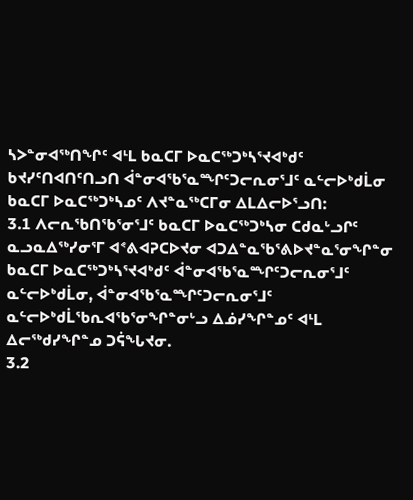ᓴᐳᓐᓂᐊᖅᑎᖏᑦ ᐊᒻᒪ ᑲᓇᑕᒥ ᐅᓇᑕᖅᑐᒃᓴᕐᔪᐊᒃᑯᑦ ᑲᔪᓯᑦᑎᐊᑎᑦᑎᓗᑎ ᐋᓐᓂᐊᖃᕐᓇᙱᑦᑐᓕᕆᓂᕐᒧᑦ ᓇᓪᓕᐅᒃᑯᒫᓂ ᑲᓇᑕᒥ ᐅᓇᑕᖅᑐᒃᓴᓄᑦ ᐱᔪᓐᓇᖅᑕᒥᓂ ᐃᒪᐃᓕᐅᕐᓗᑎ:
3.1 ᐱᓕᕆᖃᑎᖃᕐᓂᕐᒧᑦ ᑲᓇᑕᒥ ᐅᓇᑕᖅᑐᒃᓴᓂ ᑕᑯᓇᒡᓗᒋᑦ ᓇᓗᓇᐃᖅᓯᓂᕐᒥ ᐊᕝᕕᐊᕈᑕᐅᔪᓂ ᐊᑐᐃᓐᓇᖃᕐᕕᐅᔪᓐᓇᕐᓂᖏᓐᓂ ᑲᓇᑕᒥ ᐅᓇᑕᖅᑐᒃᓴᕐᔪᐊᒃᑯᑦ ᐋᓐᓂᐊᖃᕐᓇᙱᑦᑐᓕᕆᓂᕐᒧᑦ ᓇᓪᓕᐅᒃᑯᒫᓂ, ᐋᓐᓂᐊᖃᕐᓇᙱᑦᑐᓕᕆᓂᕐᒧᑦ ᓇᓪᓕᐅᒃᑯᒫᖃᕆᐊᖃᕐᓂᖏᓐᓂᒡᓗ ᐃᓅᓯᖏᓐᓄᑦ ᐊᒻᒪ ᐃᓕᖅᑯᓯᖏᓐᓄ ᑐᕌᖓᔪᓂ.
3.2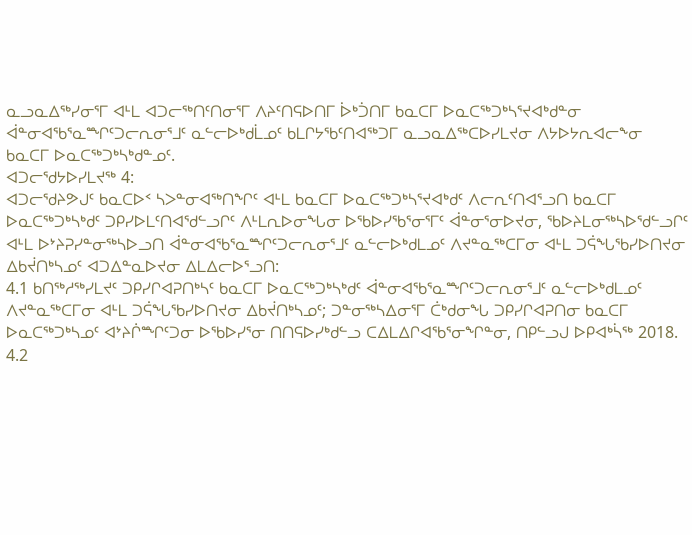ᓇᓗᓇᐃᖅᓯᓂᕐᒥ ᐊᒻᒪ ᐊᑐᓕᖅᑎᑦᑎᓂᕐᒥ ᐱᔨᑦᑎᕋᐅᑎᒥ ᐆᒃᑑᑎᒥ ᑲᓇᑕᒥ ᐅᓇᑕᖅᑐᒃᓴᕐᔪᐊᒃᑯᓐᓂ ᐋᓐᓂᐊᖃᕐᓇᙱᑦᑐᓕᕆᓂᕐᒧᑦ ᓇᓪᓕᐅᒃᑯᒫᓄᑦ ᑲᒪᒋᔭᖃᑦᑎᐊᖅᑐᒥ ᓇᓗᓇᐃᖅᑕᐅᓯᒪᔪᓂ ᐱᔭᐅᔭᕆᐊᓕᖕᓂ ᑲᓇᑕᒥ ᐅᓇᑕᖅᑐᒃᓴᒃᑯᓐᓄᑦ.
ᐊᑐᓕᖁᔭᐅᓯᒪᔪᖅ 4:
ᐊᑐᓕᖁᔨᕗᒍᑦ ᑲᓇᑕᐅᑉ ᓴᐳᓐᓂᐊᖅᑎᖏᑦ ᐊᒻᒪ ᑲᓇᑕᒥ ᐅᓇᑕᖅᑐᒃᓴᕐᔪᐊᒃᑯᑦ ᐱᓕᕆᑦᑎᐊᕐᓗᑎ ᑲᓇᑕᒥ ᐅᓇᑕᖅᑐᒃᓴᒃᑯᑦ ᑐᑭᓯᐅᒪᑦᑎᐊᖁᓪᓗᒋᑦ ᐱᒻᒪᕆᐅᓂᖓᓂ ᐅᖃᐅᓯᖃᕐᓂᕐᒥᑦ ᐋᓐᓂᕐᓂᐅᔪᓂ, ᖃᐅᔨᒪᓂᖅᓴᐅᖁᓪᓗᒋᑦ ᐊᒻᒪ ᐅᔾᔨᕈᓯᓐᓂᖅᓴᐅᓗᑎ ᐋᓐᓂᐊᖃᕐᓇᙱᑦᑐᓕᕆᓂᕐᒧᑦ ᓇᓪᓕᐅᒃᑯᒪᓄᑦ ᐱᔪᓐᓇᖅᑕᒥᓂ ᐊᒻᒪ ᑐᕌᖓᖃᓯᐅᑎᔪᓂ ᐃᑲᔫᑎᒃᓴᓄᑦ ᐊᑐᐃᓐᓇᐅᔪᓂ ᐃᒪᐃᓕᐅᕐᓗᑎ:
4.1 ᑲᑎᖅᓱᖅᓯᒪᔪᑦ ᑐᑭᓯᒋᐊᕈᑎᒃᓴᑦ ᑲᓇᑕᒥ ᐅᓇᑕᖅᑐᒃᓴᒃᑯᑦ ᐋᓐᓂᐊᖃᕐᓇᙱᑦᑐᓕᕆᓂᕐᒧᑦ ᓇᓪᓕᐅᒃᑯᒪᓄᑦ ᐱᔪᓐᓇᖅᑕᒥᓂ ᐊᒻᒪ ᑐᕌᖓᖃᓯᐅᑎᔪᓂ ᐃᑲᔫᑎᒃᓴᓄᑦ; ᑐᓐᓂᖅᓴᐃᓂᕐᒥ ᑖᒃᑯᓂᖓ ᑐᑭᓯᒋᐊᕈᑎᓂ ᑲᓇᑕᒥ ᐅᓇᑕᖅᑐᒃᓴᓄᑦ ᐊᔾᔨᒌᙱᑦᑐᓂ ᐅᖃᐅᓯᕐᓂ ᑎᑎᕋᐅᓯᒃᑯᓪᓗ ᑕᐃᒪᐃᒋᐊᖃᕐᓂᖏᓐᓂ, ᑎᑭᓪᓗᒍ ᐅᑭᐊᒃᓵᖅ 2018.
4.2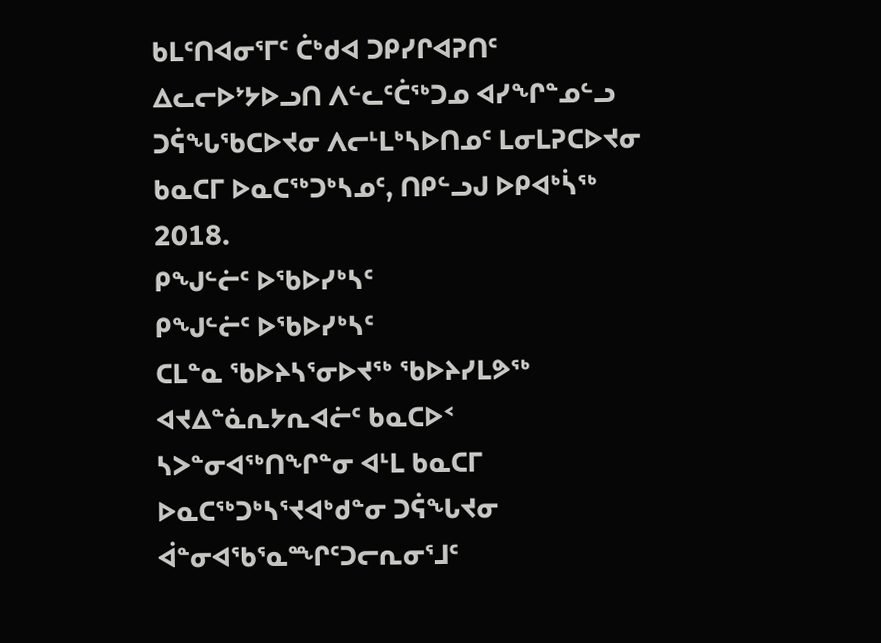ᑲᒪᑦᑎᐊᓂᕐᒥᑦ ᑖᒃᑯᐊ ᑐᑭᓯᒋᐊᕈᑎᑦ ᐃᓚᓕᐅᔾᔭᐅᓗᑎ ᐱᓪᓚᑦᑖᖅᑐᓄ ᐊᓯᖏᓐᓄᓪᓗ ᑐᕌᖓᖃᑕᐅᔪᓂ ᐱᓕᒻᒪᒃᓴᐅᑎᓄᑦ ᒪᓂᒪᕈᑕᐅᔪᓂ ᑲᓇᑕᒥ ᐅᓇᑕᖅᑐᒃᓴᓄᑦ, ᑎᑭᓪᓗᒍ ᐅᑭᐊᒃᓵᖅ 2018.
ᑭᖑᓪᓖᑦ ᐅᖃᐅᓯᒃᓴᑦ
ᑭᖑᓪᓖᑦ ᐅᖃᐅᓯᒃᓴᑦ
ᑕᒪᓐᓇ ᖃᐅᔨᓴᕐᓂᐅᔪᖅ ᖃᐅᔨᓯᒪᕗᖅ ᐊᔪᐃᓐᓈᕆᔭᕆᐊᓖᑦ ᑲᓇᑕᐅᑉ ᓴᐳᓐᓂᐊᖅᑎᖏᓐᓂ ᐊᒻᒪ ᑲᓇᑕᒥ ᐅᓇᑕᖅᑐᒃᓴᕐᔪᐊᒃᑯᓐᓂ ᑐᕌᖓᔪᓂ ᐋᓐᓂᐊᖃᕐᓇᙱᑦᑐᓕᕆᓂᕐᒧᑦ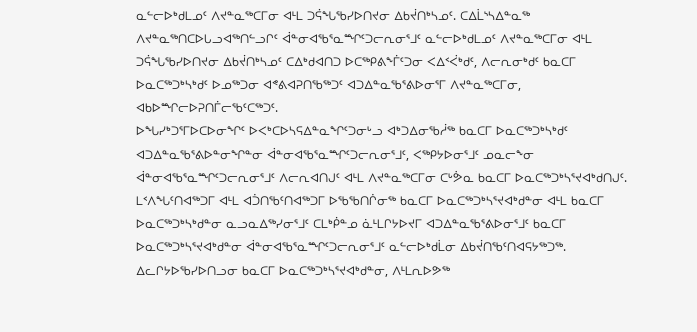ᓇᓪᓕᐅᒃᑯᒪᓄᑦ ᐱᔪᓐᓇᖅᑕᒥᓂ ᐊᒻᒪ ᑐᕌᖓᖃᓯᐅᑎᔪᓂ ᐃᑲᔫᑎᒃᓴᓄᑦ. ᑕᐃᒫᔅᓴᐃᓐᓇᖅ ᐱᔪᓐᓇᖅᑎᑕᐅᒐᓗᐊᖅᑎᓪᓗᒋᑦ ᐋᓐᓂᐊᖃᕐᓇᙱᑦᑐᓕᕆᓂᕐᒧᑦ ᓇᓪᓕᐅᒃᑯᒪᓄᑦ ᐱᔪᓐᓇᖅᑕᒥᓂ ᐊᒻᒪ ᑐᕌᖓᖃᓯᐅᑎᔪᓂ ᐃᑲᔫᑎᒃᓴᓄᑦ ᑕᐃᒃᑯᐊᑎᑐ ᐅᑕᖅᑭᕕᖕᒦᑦᑐᓂ ᐸᐃᑉᐹᒃᑯᑦ, ᐱᓕᕆᓂᒃᑯᑦ ᑲᓇᑕᒥ ᐅᓇᑕᖅᑐᒃᓴᒃᑯᑦ ᐅᓄᖅᑐᓂ ᐊᕝᕕᐊᕈᑎᖃᖅᑐᑦ ᐊᑐᐃᓐᓇᖃᕐᕕᐅᓂᕐᒥ ᐱᔪᓐᓇᖅᑕᒥᓂ, ᐊᑲᐅᙱᓕᐅᕈᑎᒦᓕᖃᑦᑕᖅᑐᑦ.
ᐅᖓᓯᒃᑐᕐᒥᐅᑕᐅᓂᖏᑦ ᐅᐸᒃᑕᐅᓴᕋᐃᓐᓇᖏᑦᑐᓂᒡᓗ ᐊᒃᑐᐃᓂᖃᓲᖅ ᑲᓇᑕᒥ ᐅᓇᑕᖅᑐᒃᓴᒃᑯᑦ ᐊᑐᐃᓐᓇᖃᕐᕕᐅᓐᓂᖏᓐᓂ ᐋᓐᓂᐊᖃᕐᓇᙱᑦᑐᓕᕆᓂᕐᒧᑦ, ᐸᖅᑭᔭᐅᓂᕐᒧᑦ ᓄᓇᓕᖕᓂ ᐋᓐᓂᐊᖃᕐᓇᙱᑦᑐᓕᕆᓂᕐᒧᑦ ᐱᓕᕆᐊᑎᒍᑦ ᐊᒻᒪ ᐱᔪᓐᓇᖅᑕᒥᓂ ᑕᒡᕘᓇ ᑲᓇᑕᒥ ᐅᓇᑕᖅᑐᒃᓴᕐᔪᐊᒃᑯᑎᒍᑦ. ᒪᑉᐱᖓᑦᑎᐊᖅᑐᒥ ᐊᒻᒪ ᐊᑑᑎᖃᑦᑎᐊᖅᑐᒥ ᐅᖃᖃᑎᒌᓂᖅ ᑲᓇᑕᒥ ᐅᓇᑕᖅᑐᒃᓴᕐᔪᐊᒃᑯᓐᓂ ᐊᒻᒪ ᑲᓇᑕᒥ ᐅᓇᑕᖅᑐᒃᓴᒃᑯᓐᓂ ᓇᓗᓇᐃᖅᓯᓂᕐᒧᑦ ᑕᒪᒃᑮᓐᓄ ᓈᒻᒪᒋᔭᐅᔪᒥ ᐊᑐᐃᓐᓇᖃᕐᕕᐅᓂᕐᒧᑦ ᑲᓇᑕᒥ ᐅᓇᑕᖅᑐᒃᓴᕐᔪᐊᒃᑯᓐᓂ ᐋᓐᓂᐊᖃᕐᓇᙱᑦᑐᓕᕆᓂᕐᒧᑦ ᓇᓪᓕᐅᒃᑯᒫᓂ ᐃᑲᔫᑎᖃᑦᑎᐊᕋᔭᖅᑐᖅ.
ᐃᓚᒋᔭᐅᖃᓯᐅᑎᓗᓂ ᑲᓇᑕᒥ ᐅᓇᑕᖅᑐᒃᓴᕐᔪᐊᒃᑯᓐᓂ, ᐱᒻᒪᕆᐅᕗᖅ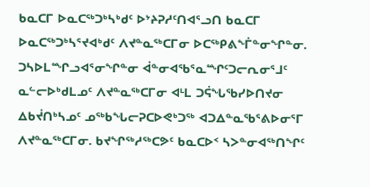ᑲᓇᑕᒥ ᐅᓇᑕᖅᑐᒃᓴᒃᑯᑦ ᐅᔾᔨᕈᓱᑦᑎᐊᕐᓗᑎ ᑲᓇᑕᒥ ᐅᓇᑕᖅᑐᒃᓴᕐᔪᐊᒃᑯᑦ ᐱᔪᓐᓇᖅᑕᒥᓂ ᐅᑕᖅᑭᕕᖕᒦᓐᓂᖏᓐᓂ. ᑐᓴᐅᒪᙱᓗᐊᕐᓂᖏᓐᓂ ᐋᓐᓂᐊᖃᕐᓇᙱᑦᑐᓕᕆᓂᕐᒧᑦ ᓇᓪᓕᐅᒃᑯᒪᓄᑦ ᐱᔪᓐᓇᖅᑕᒥᓂ ᐊᒻᒪ ᑐᕌᖓᖃᓯᐅᑎᔪᓂ ᐃᑲᔫᑎᒃᓴᓄᑦ ᓄᖅᑲᖓᓕᕈᑕᐅᕙᒃᑐᖅ ᐊᑐᐃᓐᓇᖃᕐᕕᐅᓂᕐᒥ ᐱᔪᓐᓇᖅᑕᒥᓂ. ᑲᔪᖏᖅᓱᖅᑕᕗᑦ ᑲᓇᑕᐅᑉ ᓴᐳᓐᓂᐊᖅᑎᖏᑦ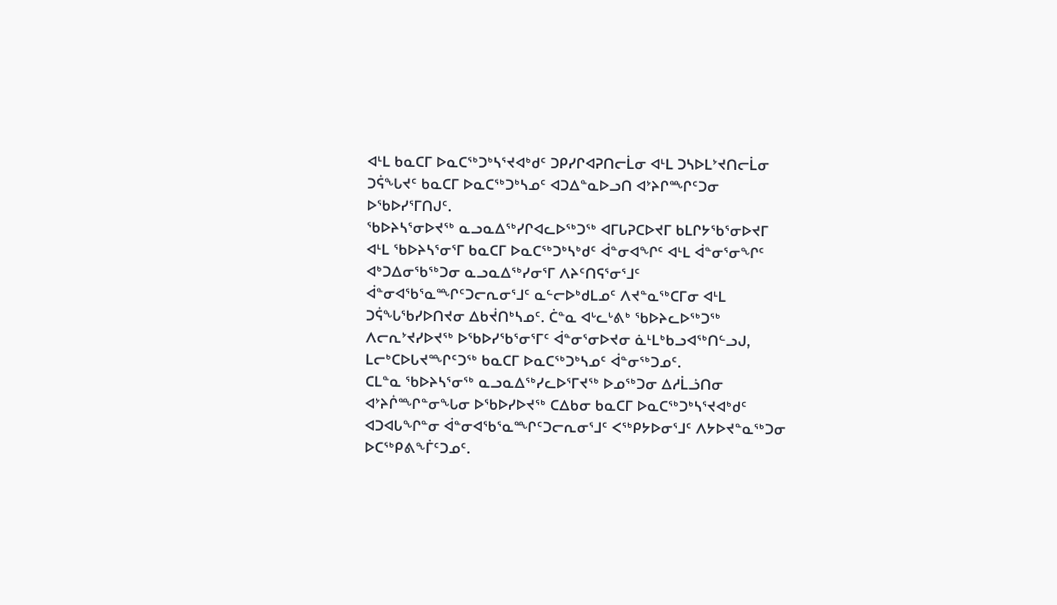ᐊᒻᒪ ᑲᓇᑕᒥ ᐅᓇᑕᖅᑐᒃᓴᕐᔪᐊᒃᑯᑦ ᑐᑭᓯᒋᐊᕈᑎᓕᒫᓂ ᐊᒻᒪ ᑐᓴᐅᒪᔾᔪᑎᓕᒫᓂ ᑐᕌᖓᔪᑦ ᑲᓇᑕᒥ ᐅᓇᑕᖅᑐᒃᓴᓄᑦ ᐊᑐᐃᓐᓇᐅᓗᑎ ᐊᔾᔨᒋᙱᑦᑐᓂ ᐅᖃᐅᓯᕐᒥᑎᒍᑦ.
ᖃᐅᔨᓴᕐᓂᐅᔪᖅ ᓇᓗᓇᐃᖅᓯᒋᐊᓚᐅᖅᑐᖅ ᐊᒥᒐᕈᑕᐅᔪᒥ ᑲᒪᒋᔭᖃᕐᓂᐅᔪᒥ ᐊᒻᒪ ᖃᐅᔨᓴᕐᓂᕐᒥ ᑲᓇᑕᒥ ᐅᓇᑕᖅᑐᒃᓴᒃᑯᑦ ᐋᓐᓂᐊᖏᑦ ᐊᒻᒪ ᐋᓐᓂᕐᓂᖏᑦ ᐊᒃᑐᐃᓂᖃᖅᑐᓂ ᓇᓗᓇᐃᖅᓯᓂᕐᒥ ᐱᔨᑦᑎᕋᕐᓂᕐᒧᑦ ᐋᓐᓂᐊᖃᕐᓇᙱᑦᑐᓕᕆᓂᕐᒧᑦ ᓇᓪᓕᐅᒃᑯᒪᓄᑦ ᐱᔪᓐᓇᖅᑕᒥᓂ ᐊᒻᒪ ᑐᕌᖓᖃᓯᐅᑎᔪᓂ ᐃᑲᔫᑎᒃᓴᓄᑦ. ᑖᓐᓇ ᐊᒡᓚᒡᕕᒃ ᖃᐅᔨᓚᐅᖅᑐᖅ ᐱᓕᕆᔾᔪᓯᐅᔪᖅ ᐅᖃᐅᓯᖃᕐᓂᕐᒥᑦ ᐋᓐᓂᕐᓂᐅᔪᓂ ᓈᒻᒪᒃᑲᓗᐊᖅᑎᓪᓗᒍ, ᒪᓕᒃᑕᐅᒐᔪᙱᑦᑐᖅ ᑲᓇᑕᒥ ᐅᓇᑕᖅᑐᒃᓴᓄᑦ ᐋᓐᓂᖅᑐᓄᑦ.
ᑕᒪᓐᓇ ᖃᐅᔨᓴᕐᓂᖅ ᓇᓗᓇᐃᖅᓯᓚᐅᕐᒥᔪᖅ ᐅᓄᖅᑐᓂ ᐃᓱᒫᓘᑎᓂ ᐊᔾᔨᒌᙱᓐᓂᖓᓂ ᐅᖃᐅᓯᐅᔪᖅ ᑕᐃᑲᓂ ᑲᓇᑕᒥ ᐅᓇᑕᖅᑐᒃᓴᕐᔪᐊᒃᑯᑦ ᐊᑐᐊᒐᖏᓐᓂ ᐋᓐᓂᐊᖃᕐᓇᙱᑦᑐᓕᕆᓂᕐᒧᑦ ᐸᖅᑭᔭᐅᓂᕐᒧᑦ ᐱᔭᐅᔪᓐᓇᖅᑐᓂ ᐅᑕᖅᑭᕕᖕᒦᑦᑐᓄᑦ.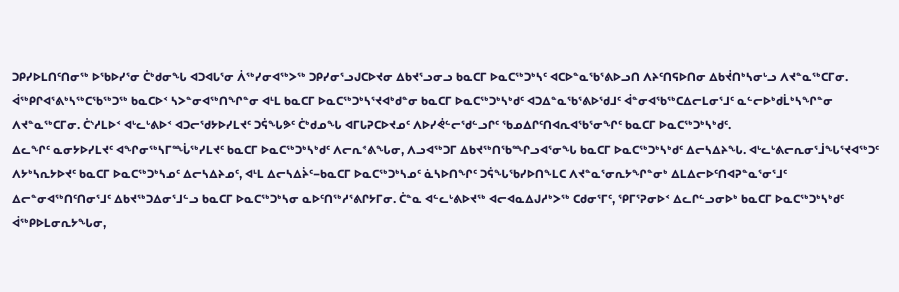ᑐᑭᓯᐅᒪᑎᑦᑎᓂᖅ ᐅᖃᐅᓯᕐᓂ ᑖᒃᑯᓂᖓ ᐊᑐᐊᒐᕐᓂ ᐲᖅᓯᓂᐊᖅᐳᖅ ᑐᑭᓯᓂᕐᓗᒍᑕᐅᔪᓂ ᐃᑲᔪᕐᓗᓂᓗ ᑲᓇᑕᒥ ᐅᓇᑕᖅᑐᒃᓴᑦ ᐊᑕᐅᓐᓇᖃᕐᕕᐅᓗᑎ ᐱᔨᑦᑎᕋᐅᑎᓂ ᐃᑲᔫᑎᒃᓴᓂᒡᓗ ᐱᔪᓐᓇᖅᑕᒥᓂ.
ᐋᖅᑭᒋᐊᕐᕕᒃᓴᖅᑕᖃᖅᑐᖅ ᑲᓇᑕᐅᑉ ᓴᐳᓐᓂᐊᖅᑎᖏᓐᓂ ᐊᒻᒪ ᑲᓇᑕᒥ ᐅᓇᑕᖅᑐᒃᓴᕐᔪᐊᒃᑯᓐᓂ ᑲᓇᑕᒥ ᐅᓇᑕᖅᑐᒃᓴᒃᑯᑦ ᐊᑐᐃᓐᓇᖃᕐᕕᐅᖁᒧᑦ ᐋᓐᓂᐊᖃᖅᑕᐃᓕᒪᓂᕐᒧᑦ ᓇᓪᓕᐅᒃᑯᒫᒃᓴᖏᓐᓂ ᐱᔪᓐᓇᖅᑕᒥᓂ. ᑖᔅᓱᒪᐅᑉ ᐊᒡᓚᒡᕕᐅᑉ ᐊᑐᓕᖁᔭᐅᓯᒪᔪᑦ ᑐᕌᖓᕗᑦ ᑖᒃᑯᓄᖓ ᐊᒥᒐᕈᑕᐅᔪᓄᑦ ᐱᐅᓯᕚᓪᓕᖁᓪᓗᒋᑦ ᖃᓄᐃᒋᑦᑎᐊᕆᐊᖃᕐᓂᖏᑦ ᑲᓇᑕᒥ ᐅᓇᑕᖅᑐᒃᓴᒃᑯᑦ.
ᐃᓚᖏᑦ ᓇᓂᔭᐅᓯᒪᔪᑦ ᐊᖏᓂᖅᓴᒥᙶᖅᓯᒪᔪᑦ ᑲᓇᑕᒥ ᐅᓇᑕᖅᑐᒃᓴᒃᑯᑦ ᐱᓕᕆᕝᕕᖓᓂ, ᐱᓗᐊᖅᑐᒥ ᐃᑲᔪᖅᑎᖃᙱᓗᐊᕐᓂᖓ ᑲᓇᑕᒥ ᐅᓇᑕᖅᑐᒃᓴᒃᑯᑦ ᐃᓕᓴᐃᔨᖓ. ᐊᒡᓚᒡᕕᓕᕆᓂᕐᒨᖓᕐᔪᐊᖅᑐᑦ ᐱᔭᒃᓴᕆᔭᐅᔪᑦ ᑲᓇᑕᒥ ᐅᓇᑕᖅᑐᒃᓴᓄᑦ ᐃᓕᓴᐃᔨᓄᑦ, ᐊᒻᒪ ᐃᓕᓴᐃᔩᑦ−ᑲᓇᑕᒥ ᐅᓇᑕᖅᑐᒃᓴᓄᑦ ᓈᓴᐅᑎᖏᑦ ᑐᕌᖓᖃᓯᐅᑎᖕᒪᑕ ᐱᔪᓐᓇᕐᓂᕆᔭᖏᓐᓂᒃ ᐃᒪᐃᓕᐅᑦᑎᐊᕈᓐᓇᕐᓂᕐᒧᑦ ᐃᓕᓐᓂᐊᖅᑎᑦᑎᓂᕐᒧᑦ ᐃᑲᔪᖅᑐᐃᓂᕐᒧᓪᓗ ᑲᓇᑕᒥ ᐅᓇᑕᖅᑐᒃᓴᓂ ᓇᐅᑦᑎᖅᓱᕐᕕᒋᔭᒥᓂ. ᑖᓐᓇ ᐊᓪᓚᒡᕕᐅᔪᖅ ᐊᓕᐊᓇᐃᒍᓱᒃᐳᖅ ᑕᑯᓂᕐᒥᑦ, ᕿᒥᕐᕈᓂᐅᑉ ᐃᓚᒋᓪᓗᓂᐅᒃ ᑲᓇᑕᒥ ᐅᓇᑕᖅᑐᒃᓴᒃᑯᑦ ᐋᖅᑭᐅᒪᓂᕆᔭᖓᓂ,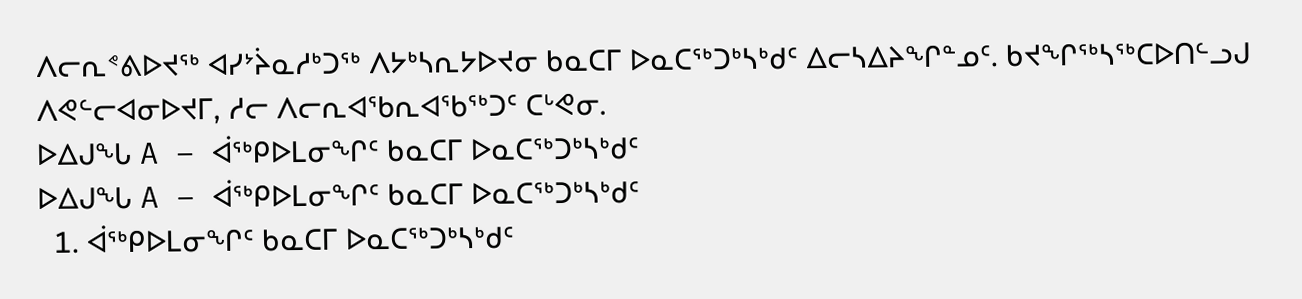ᐱᓕᕆᕝᕕᐅᔪᖅ ᐊᓯᔾᔩᓇᓱᒃᑐᖅ ᐱᔭᒃᓴᕆᔭᐅᔪᓂ ᑲᓇᑕᒥ ᐅᓇᑕᖅᑐᒃᓴᒃᑯᑦ ᐃᓕᓴᐃᔨᖏᓐᓄᑦ. ᑲᔪᖏᖅᓴᖅᑕᐅᑎᓪᓗᒍ ᐱᕙᓪᓕᐊᓂᐅᔪᒥ, ᓱᓕ ᐱᓕᕆᐊᖃᕆᐊᖃᖅᑐᑦ ᑕᒡᕙᓂ.
ᐅᐃᒍᖓ A – ᐋᖅᑭᐅᒪᓂᖏᑦ ᑲᓇᑕᒥ ᐅᓇᑕᖅᑐᒃᓴᒃᑯᑦ
ᐅᐃᒍᖓ A – ᐋᖅᑭᐅᒪᓂᖏᑦ ᑲᓇᑕᒥ ᐅᓇᑕᖅᑐᒃᓴᒃᑯᑦ
  1. ᐋᖅᑭᐅᒪᓂᖏᑦ ᑲᓇᑕᒥ ᐅᓇᑕᖅᑐᒃᓴᒃᑯᑦ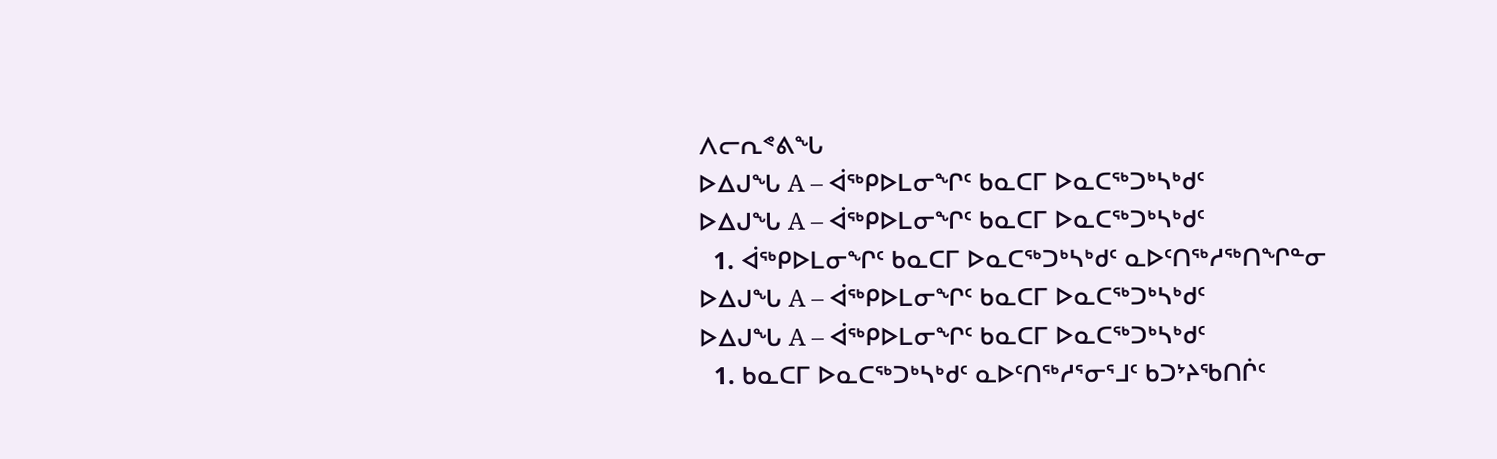ᐱᓕᕆᕝᕕᖓ
ᐅᐃᒍᖓ A – ᐋᖅᑭᐅᒪᓂᖏᑦ ᑲᓇᑕᒥ ᐅᓇᑕᖅᑐᒃᓴᒃᑯᑦ
ᐅᐃᒍᖓ A – ᐋᖅᑭᐅᒪᓂᖏᑦ ᑲᓇᑕᒥ ᐅᓇᑕᖅᑐᒃᓴᒃᑯᑦ
  1. ᐋᖅᑭᐅᒪᓂᖏᑦ ᑲᓇᑕᒥ ᐅᓇᑕᖅᑐᒃᓴᒃᑯᑦ ᓇᐅᑦᑎᖅᓱᖅᑎᖏᓐᓂ
ᐅᐃᒍᖓ A – ᐋᖅᑭᐅᒪᓂᖏᑦ ᑲᓇᑕᒥ ᐅᓇᑕᖅᑐᒃᓴᒃᑯᑦ
ᐅᐃᒍᖓ A – ᐋᖅᑭᐅᒪᓂᖏᑦ ᑲᓇᑕᒥ ᐅᓇᑕᖅᑐᒃᓴᒃᑯᑦ
  1. ᑲᓇᑕᒥ ᐅᓇᑕᖅᑐᒃᓴᒃᑯᑦ ᓇᐅᑦᑎᖅᓱᕐᓂᕐᒧᑦ ᑲᑐᔾᔨᖃᑎᒌᑦ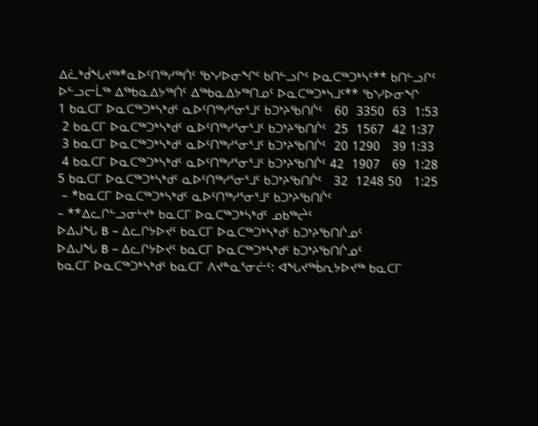ᐃᓛᒃᑰᖓᔪᖅ*ᓇᐅᑦᑎᖅᓱᖅᑏᑦ ᖃᔅᓯᐅᓂᖏᑦ ᑲᑎᓪᓗᒋᑦ ᐅᓇᑕᖅᑐᒃᓴᑦ** ᑲᑎᓪᓗᒋᑦ ᐅᓪᓗᓕᒫᖅ ᐃᖅᑲᓇᐃᔭᖅᑏᑦ ᐃᖅᑲᓇᐃᔭᖅᑎᓄᑦ ᐅᓇᑕᖅᑐᒃᓴᒧᑦ** ᖃᔅᓯᐅᓂᖏ
1 ᑲᓇᑕᒥ ᐅᓇᑕᖅᑐᒃᓴᒃᑯᑦ ᓇᐅᑦᑎᖅᓱᕐᓂᕐᒧᑦ ᑲᑐᔾᔨᖃᑎᒌᑦ   60  3350  63  1:53
 2 ᑲᓇᑕᒥ ᐅᓇᑕᖅᑐᒃᓴᒃᑯᑦ ᓇᐅᑦᑎᖅᓱᕐᓂᕐᒧᑦ ᑲᑐᔾᔨᖃᑎᒌᑦ  25  1567  42 1:37
 3 ᑲᓇᑕᒥ ᐅᓇᑕᖅᑐᒃᓴᒃᑯᑦ ᓇᐅᑦᑎᖅᓱᕐᓂᕐᒧᑦ ᑲᑐᔾᔨᖃᑎᒌᑦ  20 1290   39 1:33
 4 ᑲᓇᑕᒥ ᐅᓇᑕᖅᑐᒃᓴᒃᑯᑦ ᓇᐅᑦᑎᖅᓱᕐᓂᕐᒧᑦ ᑲᑐᔾᔨᖃᑎᒌᑦ 42  1907   69  1:28
5 ᑲᓇᑕᒥ ᐅᓇᑕᖅᑐᒃᓴᒃᑯᑦ ᓇᐅᑦᑎᖅᓱᕐᓂᕐᒧᑦ ᑲᑐᔾᔨᖃᑎᒌᑦ   32  1248 50   1:25
 – *ᑲᓇᑕᒥ ᐅᓇᑕᖅᑐᒃᓴᒃᑯᑦ ᓇᐅᑦᑎᖅᓱᕐᓂᕐᒧᑦ ᑲᑐᔾᔨᖃᑎᒌᑦ
– **ᐃᓚᒋᓪᓗᓂᒡᔪᒃ ᑲᓇᑕᒥ ᐅᓇᑕᖅᑐᒃᓴᒃᑯᑦ ᓄᑲᖅᖡᑦ
ᐅᐃᒍᖓ B – ᐃᓚᒋᔭᐅᔪᑦ ᑲᓇᑕᒥ ᐅᓇᑕᖅᑐᒃᓴᒃᑯᑦ ᑲᑐᔾᔨᖃᑎᒌᓄᑦ
ᐅᐃᒍᖓ B – ᐃᓚᒋᔭᐅᔪᑦ ᑲᓇᑕᒥ ᐅᓇᑕᖅᑐᒃᓴᒃᑯᑦ ᑲᑐᔾᔨᖃᑎᒌᓄᑦ
ᑲᓇᑕᒥ ᐅᓇᑕᖅᑐᒃᓴᒃᑯᑦ ᑲᓇᑕᒥ ᐱᔪᓐᓇᕐᓂᓖᑦ: ᐊᖓᔪᖅᑳᕆᔭᐅᔪᖅ ᑲᓇᑕᒥ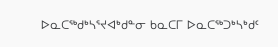ᐅᓇᑕᖅᑯᒃᓴᕐᔪᐊᒃᑯᓐᓂ ᑲᓇᑕᒥ ᐅᓇᑕᖅᑐᒃᓴᒃᑯᑦ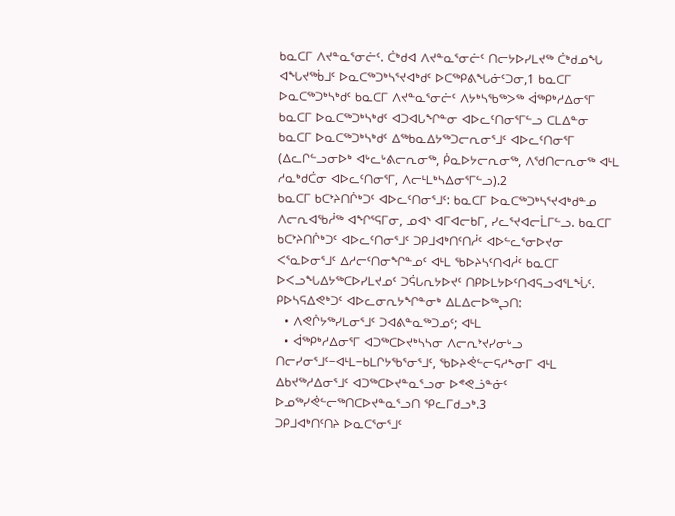ᑲᓇᑕᒥ ᐱᔪᓐᓇᕐᓂᓖᑦ. ᑖᒃᑯᐊ ᐱᔪᓐᓇᕐᓂᓖᑦ ᑎᓕᔭᐅᓯᒪᔪᖅ ᑖᒃᑯᓄᖓ ᐊᖓᔪᖅᑳᒧᑦ ᐅᓇᑕᖅᑐᒃᓴᕐᔪᐊᒃᑯᑦ ᐅᑕᖅᑭᕕᖓᓃᑦᑐᓂ,1 ᑲᓇᑕᒥ ᐅᓇᑕᖅᑐᒃᓴᒃᑯᑦ ᑲᓇᑕᒥ ᐱᔪᓐᓇᕐᓂᓖᑦ ᐱᔭᒃᓴᖃᖅᐳᖅ ᐋᖅᑭᒃᓱᐃᓂᕐᒥ ᑲᓇᑕᒥ ᐅᓇᑕᖅᑐᒃᓴᒃᑯᑦ ᐊᑐᐊᒐᖏᓐᓂ ᐊᐅᓚᑦᑎᓂᕐᒥᓪᓗ ᑕᒪᐃᓐᓂ ᑲᓇᑕᒥ ᐅᓇᑕᖅᑐᒃᓴᒃᑯᑦ ᐃᖅᑲᓇᐃᔭᖅᑐᓕᕆᓂᕐᒧᑦ ᐊᐅᓚᑦᑎᓂᕐᒥ (ᐃᓚᒋᓪᓗᓂᐅᒃ ᐊᒡᓚᒡᕕᓕᕆᓂᖅ, ᑮᓇᐅᔭᓕᕆᓂᖅ, ᐱᖁᑎᓕᕆᓂᖅ ᐊᒻᒪ ᓱᓇᒃᑯᑖᓂ ᐊᐅᓚᑦᑎᓂᕐᒥ, ᐱᓕᒻᒪᒃᓴᐃᓂᕐᒥᓪᓗ).2
ᑲᓇᑕᒥ ᑲᑕᔾᔨᑎᒌᒃᑐᑦ ᐊᐅᓚᑦᑎᓂᕐᒧᑦ: ᑲᓇᑕᒥ ᐅᓇᑕᖅᑐᒃᓴᕐᔪᐊᒃᑯᓐᓄ ᐱᓕᕆᐊᖃᓲᖅ ᐊᖏᕐᕋᒥᓂ, ᓄᐊᔅ ᐊᒥᐊᓕᑲᒥ, ᓯᓚᕐᔪᐊᓕᒫᒥᓪᓗ. ᑲᓇᑕᒥ ᑲᑕᔾᔨᑎᒌᒃᑐᑦ ᐊᐅᓚᑦᑎᓂᕐᒧᑦ ᑐᑭᒧᐊᒃᑎᑦᑎᓲᑦ ᐊᐅᓪᓚᕐᓂᐅᔪᓂ ᐸᕐᓇᐅᓂᕐᒧᑦ ᐃᓱᓕᑦᑎᓂᖏᓐᓄᑦ ᐊᒻᒪ ᖃᐅᔨᓴᑦᑎᐊᓲᑦ ᑲᓇᑕᒥ ᐅᐸᓗᖓᐃᔭᖅᑕᐅᓯᒪᔪᓄᑦ ᑐᕌᒐᕆᔭᐅᔪᑦ ᑎᑭᐅᒪᔭᐅᑦᑎᐊᕋᓗᐊᕐᒪᖔᑦ. ᑭᐅᓴᕋᐃᕙᒃᑐᑦ ᐊᐅᓚᓂᕆᔭᖏᓐᓂᒃ ᐃᒪᐃᓕᐅᖅᖢᑎ:
  • ᐱᕙᒌᔭᖅᓯᒪᓂᕐᒧᑦ ᑐᐊᕕᓐᓇᖅᑐᓄᑦ; ᐊᒻᒪ
  • ᐋᖅᑭᒃᓱᐃᓂᕐᒥ ᐊᑐᖅᑕᐅᔪᒃᓴᓴᓂ ᐱᓕᕆᔾᔪᓯᓂᒡᓗ ᑎᓕᓯᓂᕐᒧᑦ−ᐊᒻᒪ−ᑲᒪᒋᔭᖃᕐᓂᕐᒧᑦ, ᖃᐅᔨᕚᓪᓕᕋᓱᖕᓂᒥ ᐊᒻᒪ ᐃᑲᔪᖅᓱᐃᓂᕐᒧᑦ ᐊᑐᖅᑕᐅᔪᓐᓇᕐᓗᓂ ᐅᕝᕙᓘᓐᓃᑦ ᐅᓄᖅᓯᕚᓪᓕᖅᑎᑕᐅᔪᓐᓇᕐᓗᑎ ᕿᓚᒥᑯᓗᒃ.3
ᑐᑭᒧᐊᒃᑎᑦᑎᔨ ᐅᓇᑕᕐᓂᕐᒧᑦ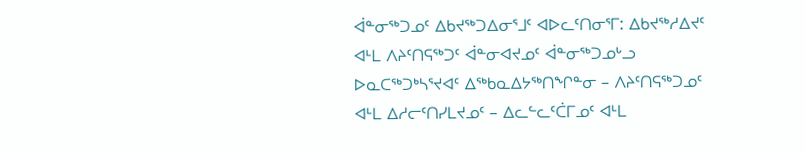ᐋᓐᓂᖅᑐᓄᑦ ᐃᑲᔪᖅᑐᐃᓂᕐᒧᑦ ᐊᐅᓚᑦᑎᓂᕐᒥ: ᐃᑲᔪᖅᓱᐃᔪᑦ ᐊᒻᒪ ᐱᔨᑦᑎᕋᖅᑐᑦ ᐋᓐᓂᐊᔪᓄᑦ ᐋᓐᓂᖅᑐᓄᒡᓗ ᐅᓇᑕᖅᑐᒃᓴᕐᔪᐊᑦ ᐃᖅᑲᓇᐃᔭᖅᑎᖏᓐᓂ – ᐱᔨᑦᑎᕋᖅᑐᓄᑦ ᐊᒻᒪ ᐃᓱᓕᑦᑎᓯᒪᔪᓄᑦ – ᐃᓚᓪᓚᑦᑖᒥᓄᑦ ᐊᒻᒪ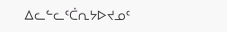ᐃᓚᓪᓚᑦᑖᕆᔭᐅᔪᓄᑦ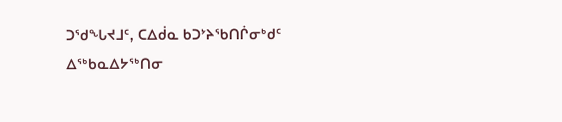ᑐᖁᖓᔪᒧᑦ, ᑕᐃᑰᓇ ᑲᑐᔾᔨᖃᑎᒌᓂᒃᑯᑦ ᐃᖅᑲᓇᐃᔭᖅᑎᓂ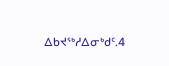ᐃᑲᔪᖅᓱᐃᓂᒃᑯᑦ.4